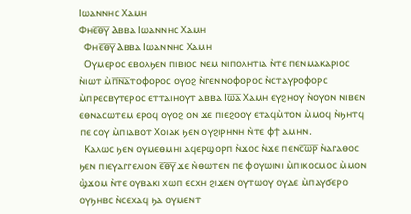Ⲓⲱⲁⲛⲛⲏⲥ Ⲭⲁⲙⲏ
Ⲫⲏⲉ̅ⲑ̅ⲩ̅ Ⲁⲃⲃⲁ Ⲓⲱⲁⲛⲛⲏⲥ Ⲭⲁⲙⲏ
  Ⲫⲏⲉ̅ⲑ̅ⲩ̅ Ⲁⲃⲃⲁ Ⲓⲱⲁⲛⲛⲏⲥ Ⲭⲁⲙⲏ
  Ⲟⲩⲙⲉⲣⲟⲥ ⲉⲃⲟⲗϧⲉⲛ ⲡⲓⲃⲓⲟⲥ ⲛⲉⲙ ⲛⲓⲡⲟⲗⲏⲧⲓⲁ ⲛ̀ⲧⲉ ⲡⲉⲛⲙⲁⲕⲁⲣⲓⲟⲥ ⲛ̀ⲓⲱⲧ ⲙ̀ⲡ̅ⲛ̅ⲁ̅ⲧⲟⲫⲟⲣⲟⲥ ⲟⲩⲟϩ ⲛ̀ⲅⲉⲛⲛⲟⲫⲟⲣⲟⲥ ⲛ̀ⲥⲧⲁⲩⲣⲟⲫⲟⲣⲥ ⲙ̀ⲡⲣⲉⲥⲃⲩⲧⲉⲣⲟⲥ ⲉⲧⲧⲁⲓⲏⲟⲩⲧ ⲁⲃⲃⲁ Ⲓⲱ̅ⲁ̅ Ⲭⲁⲙⲏ ⲉⲩϩⲏⲟⲩ ⲛ̀ⲟⲩⲟⲛ ⲛⲓⲃⲉⲛ ⲉⲑⲛⲁⲥⲱⲧⲉⲙ ⲉⲣⲟϥ ⲟⲩⲟϩ ⲟⲛ ϫⲉ ⲡⲓⲉϩⲟⲟⲩ ⲉⲧⲁϥⲙ̀ⲧⲟⲛ ⲙ̀ⲙⲟϥ ⲛ̀ϧⲏⲧϥ ⲡⲉ ⲥⲟⲩ ⲙ̀ⲡⲓⲁⲃⲟⲧ Ⲭⲟⲓⲁⲕ ϧⲉⲛ ⲟⲩϩⲓⲣⲏⲛⲏ ⲛ̀ⲧⲉ ⲫϯ ⲁⲙⲏⲛ.
  Ⲕⲁⲗⲱⲥ ϧⲉⲛ ⲟⲩⲙⲉⲑⲙⲏⲓ ⲁϥⲉⲣϣⲟⲣⲡ ⲛ̀ϫⲟⲥ ⲛ̀ϫⲉ ⲡⲉⲛⲥ̅ⲱ̅ⲣ̅ ⲛ̀ⲁⲅⲁⲑⲟⲥ ϧⲉⲛ ⲡⲓⲉⲩⲁⲅⲅⲉⲗⲓⲟⲛ ⲉ̅ⲑ̅ⲩ̅ ϫⲉ ⲛ̀ⲑⲱⲧⲉⲛ ⲡⲉ ⲫⲟⲩⲱⲓⲛⲓ ⲙ̀ⲡⲓⲕⲟⲥⲙⲟⲥ ⲙ̀ⲙⲟⲛ ϣ̀ϫⲟⲙ ⲛ̀ⲧⲉ ⲟⲩⲃⲁⲕⲓ ⲭⲱⲡ ⲉⲥⲭⲏ ϩⲓϫⲉⲛ ⲟⲩⲧⲱⲟⲩ ⲟⲩⲇⲉ ⲙ̀ⲡⲁⲩϭⲉⲣⲟ ⲟⲩϧⲏⲃⲥ ⲛ̀ⲥⲉⲭⲁϥ ϧⲁ ⲟⲩⲙⲉⲛⲧ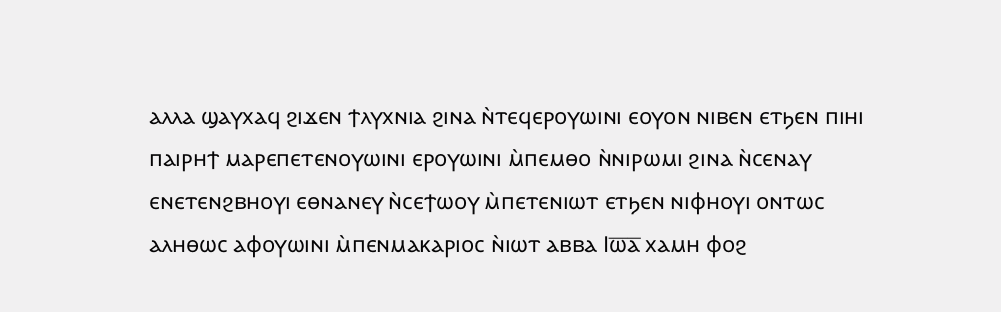ⲁⲗⲗⲁ ϣⲁⲩⲭⲁϥ ϩⲓϫⲉⲛ ϯⲗⲩⲭⲛⲓⲁ ϩⲓⲛⲁ ⲛ̀ⲧⲉϥⲉⲣⲟⲩⲱⲓⲛⲓ ⲉⲟⲩⲟⲛ ⲛⲓⲃⲉⲛ ⲉⲧϧⲉⲛ ⲡⲓⲏⲓ ⲡⲁⲓⲣⲏϯ ⲙⲁⲣⲉⲡⲉⲧⲉⲛⲟⲩⲱⲓⲛⲓ ⲉⲣⲟⲩⲱⲓⲛⲓ ⲙ̀ⲡⲉⲙⲑⲟ ⲛ̀ⲛⲓⲣⲱⲙⲓ ϩⲓⲛⲁ ⲛ̀ⲥⲉⲛⲁⲩ ⲉⲛⲉⲧⲉⲛϩⲃⲏⲟⲩⲓ ⲉⲑⲛⲁⲛⲉⲩ ⲛ̀ⲥⲉϯⲱⲟⲩ ⲙ̀ⲡⲉⲧⲉⲛⲓⲱⲧ ⲉⲧϧⲉⲛ ⲛⲓⲫⲏⲟⲩⲓ ⲟⲛⲧⲱⲥ ⲁⲗⲏⲑⲱⲥ ⲁⲫⲟⲩⲱⲓⲛⲓ ⲙ̀ⲡⲉⲛⲙⲁⲕⲁⲣⲓⲟⲥ ⲛ̀ⲓⲱⲧ ⲁⲃⲃⲁ Ⲓⲱ̅ⲁ̅ ⲭⲁⲙⲏ ⲫⲟϩ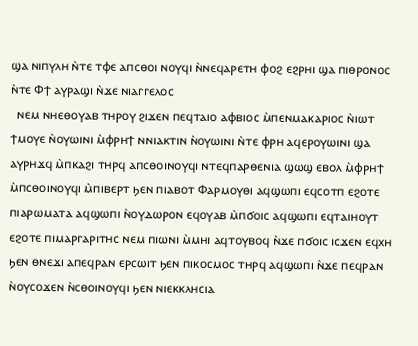ϣⲁ ⲛⲓⲡⲩⲗⲏ ⲛ̀ⲧⲉ ⲧⲫⲉ ⲁⲡⲥⲑⲟⲓ ⲛⲟⲩϥⲓ ⲛ̀ⲛⲉϥⲁⲣⲉⲧⲏ ⲫⲟϩ ⲉϩⲣⲏⲓ ϣⲁ ⲡⲓⲑⲣⲟⲛⲟⲥ ⲛ̀ⲧⲉ Ⲫϯ ⲁⲩⲣⲁϣⲓ ⲛ̀ϫⲉ ⲛⲓⲁⲅⲅⲉⲗⲟⲥ
  ⲛⲉⲙ ⲛⲏⲉⲑⲟⲩⲁⲃ ⲧⲏⲣⲟⲩ ϩⲓϫⲉⲛ ⲡⲉϥⲧⲁⲓⲟ ⲁⲫⲃⲓⲟⲥ ⲙ̀ⲡⲉⲛⲙⲁⲕⲁⲣⲓⲟⲥ ⲛ̀ⲓⲱⲧ ϯⲙⲟⲩⲉ ⲛ̀ⲟⲩⲱⲓⲛⲓ ⲙ̀ⲫⲣⲏϯ ⲛⲛⲓⲁⲕⲧⲓⲛ ⲛ̀ⲟⲩⲱⲓⲛⲓ ⲛ̀ⲧⲉ ⲫⲣⲏ ⲁϥⲉⲣⲟⲩⲱⲓⲛⲓ ϣⲁ ⲁⲩⲣⲏϫϥ ⲙ̀ⲡⲕⲁϩⲓ ⲧⲏⲣϥ ⲁⲡⲥⲑⲟⲓⲛⲟⲩϥⲓ ⲛⲧⲉϥⲡⲁⲣⲑⲉⲛⲓⲁ ϣⲱϣ ⲉⲃⲟⲗ ⲙ̀ⲫⲣⲏϯ ⲙ̀ⲡⲥⲑⲟⲓⲛⲟⲩϥⲓ ⲙ̀ⲡⲓⲃⲉⲣⲧ ϧⲉⲛ ⲡⲓⲁⲃⲟⲧ Ⲫⲁⲣⲙⲟⲩⲑⲓ ⲁϥϣⲱⲡⲓ ⲉϥⲥⲟⲧⲡ ⲉϩⲟⲧⲉ ⲡⲓⲁⲣⲱⲙⲁⲧⲁ ⲁϥϣⲱⲡⲓ ⲛ̀ⲟⲩⲇⲱⲣⲟⲛ ⲉϥⲟⲩⲁⲃ ⲙ̀ⲡϭⲟⲓⲥ ⲁϥϣⲱⲡⲓ ⲉϥⲧⲁⲓⲏⲟⲩⲧ ⲉϩⲟⲧⲉ ⲡⲓⲙⲁⲣⲅⲁⲣⲓⲧⲏⲥ ⲛⲉⲙ ⲡⲓⲱⲛⲓ ⲙ̀ⲙⲏⲓ ⲁϥⲧⲟⲩⲃⲟϥ ⲛ̀ϫⲉ ⲡϭⲟⲓⲥ ⲓⲥϫⲉⲛ ⲉϥⲭⲏ ϧⲉⲛ ⲑⲛⲉϫⲓ ⲁⲡⲉϥⲣⲁⲛ ⲉⲣⲥⲱⲓⲧ ϧⲉⲛ ⲡⲓⲕⲟⲥⲙⲟⲥ ⲧⲏⲣϥ ⲁϥϣⲱⲡⲓ ⲛ̀ϫⲉ ⲡⲉϥⲣⲁⲛ ⲛ̀ⲟⲩⲥⲟϫⲉⲛ ⲛ̀ⲥⲑⲟⲓⲛⲟⲩϥⲓ ϧⲉⲛ ⲛⲓⲉⲕⲕⲗⲏⲥⲓⲁ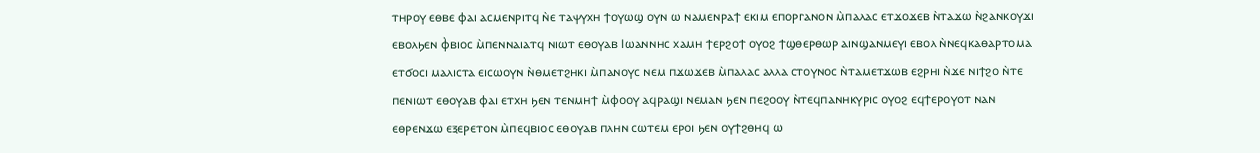ⲧⲏⲣⲟⲩ ⲉⲑⲃⲉ ⲫⲁⲓ ⲁⲥⲙⲉⲛⲣⲓⲧϥ ⲛ̀ⲉ ⲧⲁⲯⲩⲭⲏ ϯⲟⲩⲱϣ ⲟⲩⲛ ⲱ ⲛⲁⲙⲉⲛⲣⲁϯ ⲉⲕⲓⲙ ⲉⲡⲟⲣⲅⲁⲛⲟⲛ ⲙ̀ⲡⲁⲗⲁⲥ ⲉⲧϫⲟϫⲉⲃ ⲛ̀ⲧⲁϫⲱ ⲛ̀ϩⲁⲛⲕⲟⲩϫⲓ ⲉⲃⲟⲗϧⲉⲛ ⲫ̀ⲃⲓⲟⲥ ⲙ̀ⲡⲉⲛⲛⲁⲓⲁⲧϥ ⲛⲓⲱⲧ ⲉⲑⲟⲩⲁⲃ Ⲓⲱⲁⲛⲛⲏⲥ ⲭⲁⲙⲏ ϯⲉⲣϩⲟϯ ⲟⲩⲟϩ ϯϣⲑⲉⲣⲑⲱⲣ ⲁⲓⲛϣⲁⲛⲙⲉⲩⲓ ⲉⲃⲟⲗ ⲛ̀ⲛⲉϥⲕⲁⲑⲁⲣⲧⲟⲙⲁ ⲉⲧϭⲟⲥⲓ ⲙⲁⲗⲓⲥⲧⲁ ⲉⲓⲥⲱⲟⲩⲛ ⲛ̀ⲑⲙⲉⲧϩⲏⲕⲓ ⲙ̀ⲡⲁⲛⲟⲩⲥ ⲛⲉⲙ ⲡϫⲱϫⲉⲃ ⲙ̀ⲡⲁⲗⲁⲥ ⲁⲗⲗⲁ ⲥⲧⲟⲩⲛⲟⲥ ⲛ̀ⲧⲁⲙⲉⲧϫⲱⲃ ⲉϩⲣⲏⲓ ⲛ̀ϫⲉ ⲛⲓϯϩⲟ ⲛ̀ⲧⲉ ⲡⲉⲛⲓⲱⲧ ⲉⲑⲟⲩⲁⲃ ⲫⲁⲓ ⲉⲧⲭⲏ ϧⲉⲛ ⲧⲉⲛⲙⲏϯ ⲙ̀ⲫⲟⲟⲩ ⲁϥⲣⲁϣⲓ ⲛⲉⲙⲁⲛ ϧⲉⲛ ⲡⲉϩⲟⲟⲩ ⲛ̀ⲧⲉϥⲡⲁⲛⲏⲕⲩⲣⲓⲥ ⲟⲩⲟϩ ⲉϥϯⲉⲣⲟⲩⲟⲧ ⲛⲁⲛ ⲉⲑⲣⲉⲛϫⲱ ⲉⲝⲉⲣⲉⲧⲟⲛ ⲙ̀ⲡⲉϥⲃⲓⲟⲥ ⲉⲑⲟⲩⲁⲃ ⲡⲗⲏⲛ ⲥⲱⲧⲉⲙ ⲉⲣⲟⲓ ϧⲉⲛ ⲟⲩϯϩⲑⲏϥ ⲱ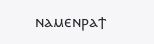ⲛⲁⲙⲉⲛⲣⲁϯ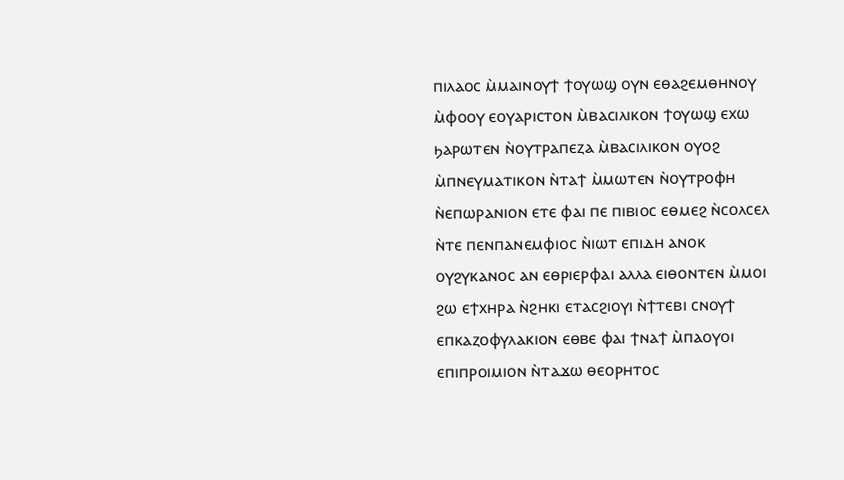ⲡⲓⲗⲁⲟⲥ ⲙ̀ⲙⲁⲓⲛⲟⲩϯ ϯⲟⲩⲱϣ ⲟⲩⲛ ⲉⲑⲁϩⲉⲙⲑⲏⲛⲟⲩ ⲙ̀ⲫⲟⲟⲩ ⲉⲟⲩⲁⲣⲓⲥⲧⲟⲛ ⲙ̀ⲃⲁⲥⲓⲗⲓⲕⲟⲛ ϯⲟⲩⲱϣ ⲉⲭⲱ ϧⲁⲣⲱⲧⲉⲛ ⲛ̀ⲟⲩⲧⲣⲁⲡⲉⲍⲁ ⲙ̀ⲃⲁⲥⲓⲗⲓⲕⲟⲛ ⲟⲩⲟϩ ⲙ̀ⲡⲛⲉⲩⲙⲁⲧⲓⲕⲟⲛ ⲛ̀ⲧⲁϯ ⲙ̀ⲙⲱⲧⲉⲛ ⲛ̀ⲟⲩⲧⲣⲟⲫⲏ ⲛ̀ⲉⲡⲱⲣⲁⲛⲓⲟⲛ ⲉⲧⲉ ⲫⲁⲓ ⲡⲉ ⲡⲓⲃⲓⲟⲥ ⲉⲑⲙⲉϩ ⲛ̀ⲥⲟⲗⲥⲉⲗ ⲛ̀ⲧⲉ ⲡⲉⲛⲡⲁⲛⲉⲙⲫⲓⲟⲥ ⲛ̀ⲓⲱⲧ ⲉⲡⲓⲇⲏ ⲁⲛⲟⲕ ⲟⲩϩⲩⲕⲁⲛⲟⲥ ⲁⲛ ⲉⲑⲣⲓⲉⲣⲫⲁⲓ ⲁⲗⲗⲁ ⲉⲓⲑⲟⲛⲧⲉⲛ ⲙ̀ⲙⲟⲓ ϩⲱ ⲉϯⲭⲏⲣⲁ ⲛ̀ϩⲏⲕⲓ ⲉⲧⲁⲥϩⲓⲟⲩⲓ ⲛ̀ϯⲧⲉⲃⲓ ⲥⲛⲟⲩϯ ⲉⲡⲕⲁⲍⲟⲫⲩⲗⲁⲕⲓⲟⲛ ⲉⲑⲃⲉ ⲫⲁⲓ ϯⲛⲁϯ ⲙ̀ⲡⲁⲟⲩⲟⲓ ⲉⲡⲓⲡⲣⲟⲓⲙⲓⲟⲛ ⲛ̀ⲧⲁϫⲱ ⲑⲉⲟⲣⲏⲧⲟⲥ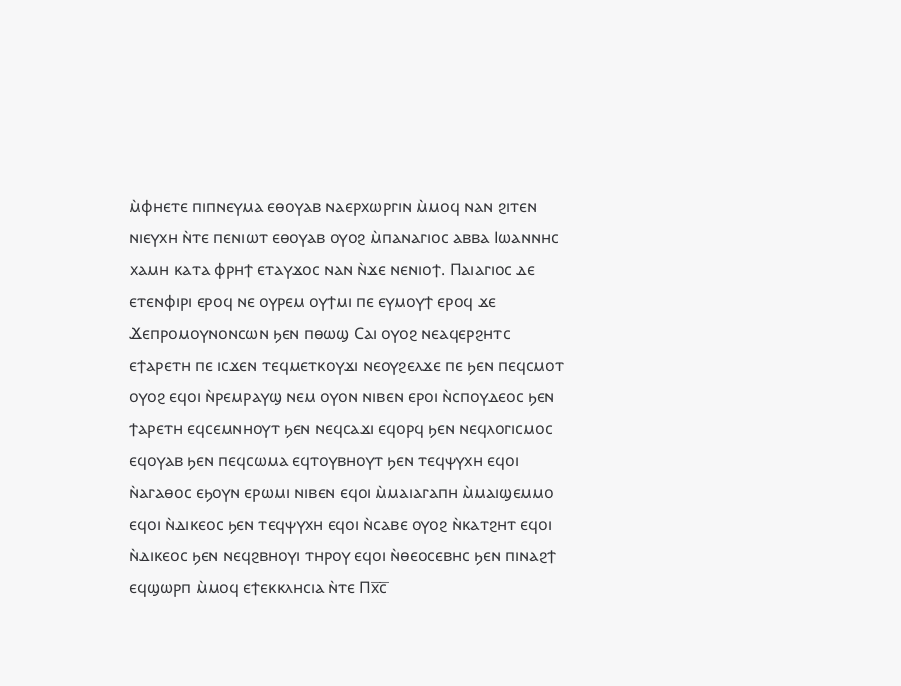ⲙ̀ⲫⲏⲉⲧⲉ ⲡⲓⲡⲛⲉⲩⲙⲁ ⲉⲑⲟⲩⲁⲃ ⲛⲁⲉⲣⲭⲱⲣⲅⲓⲛ ⲙ̀ⲙⲟϥ ⲛⲁⲛ ϩⲓⲧⲉⲛ ⲛⲓⲉⲩⲭⲏ ⲛ̀ⲧⲉ ⲡⲉⲛⲓⲱⲧ ⲉⲑⲟⲩⲁⲃ ⲟⲩⲟϩ ⲙ̀ⲡⲁⲛⲁⲅⲓⲟⲥ ⲁⲃⲃⲁ Ⲓⲱⲁⲛⲛⲏⲥ ⲭⲁⲙⲏ ⲕⲁⲧⲁ ⲫⲣⲏϯ ⲉⲧⲁⲩϫⲟⲥ ⲛⲁⲛ ⲛ̀ϫⲉ ⲛⲉⲛⲓⲟϯ. Ⲡⲁⲓⲁⲅⲓⲟⲥ ⲇⲉ ⲉⲧⲉⲛⲫⲓⲣⲓ ⲉⲣⲟϥ ⲛⲉ ⲟⲩⲣⲉⲙ ⲟⲩϯⲙⲓ ⲡⲉ ⲉⲩⲙⲟⲩϯ ⲉⲣⲟϥ ϫⲉ Ϫⲉⲡⲣⲟⲙⲟⲩⲛⲟⲛⲥⲱⲛ ϧⲉⲛ ⲡⲑⲱϣ Ⲥⲁⲓ ⲟⲩⲟϩ ⲛⲉⲁϥⲉⲣϩⲏⲧⲥ ⲉϯⲁⲣⲉⲧⲏ ⲡⲉ ⲓⲥϫⲉⲛ ⲧⲉϥⲙⲉⲧⲕⲟⲩϫⲓ ⲛⲉⲟⲩϩⲉⲗϫⲉ ⲡⲉ ϧⲉⲛ ⲡⲉϥⲥⲙⲟⲧ ⲟⲩⲟϩ ⲉϥⲟⲓ ⲛ̀ⲣⲉⲙⲣⲁⲩϣ ⲛⲉⲙ ⲟⲩⲟⲛ ⲛⲓⲃⲉⲛ ⲉⲣⲟⲓ ⲛ̀ⲥⲡⲟⲩⲇⲉⲟⲥ ϧⲉⲛ ϯⲁⲣⲉⲧⲏ ⲉϥⲥⲉⲙⲛⲏⲟⲩⲧ ϧⲉⲛ ⲛⲉϥⲥⲁϫⲓ ⲉϥⲟⲣϥ ϧⲉⲛ ⲛⲉϥⲗⲟⲅⲓⲥⲙⲟⲥ ⲉϥⲟⲩⲁⲃ ϧⲉⲛ ⲡⲉϥⲥⲱⲙⲁ ⲉϥⲧⲟⲩⲃⲏⲟⲩⲧ ϧⲉⲛ ⲧⲉϥⲯⲩⲭⲏ ⲉϥⲟⲓ ⲛ̀ⲁⲅⲁⲑⲟⲥ ⲉϧⲟⲩⲛ ⲉⲣⲱⲙⲓ ⲛⲓⲃⲉⲛ ⲉϥⲟⲓ ⲙ̀ⲙⲁⲓⲁⲅⲁⲡⲏ ⲙ̀ⲙⲁⲓϣⲉⲙⲙⲟ ⲉϥⲟⲓ ⲛ̀ⲇⲓⲕⲉⲟⲥ ϧⲉⲛ ⲧⲉϥⲯⲩⲭⲏ ⲉϥⲟⲓ ⲛ̀ⲥⲁⲃⲉ ⲟⲩⲟϩ ⲛ̀ⲕⲁⲧϩⲏⲧ ⲉϥⲟⲓ ⲛ̀ⲇⲓⲕⲉⲟⲥ ϧⲉⲛ ⲛⲉϥϩⲃⲏⲟⲩⲓ ⲧⲏⲣⲟⲩ ⲉϥⲟⲓ ⲛ̀ⲑⲉⲟⲥⲉⲃⲏⲥ ϧⲉⲛ ⲡⲓⲛⲁϩϯ ⲉϥϣⲱⲣⲡ ⲙ̀ⲙⲟϥ ⲉϯⲉⲕⲕⲗⲏⲥⲓⲁ ⲛ̀ⲧⲉ Ⲡⲭ̅ⲥ̅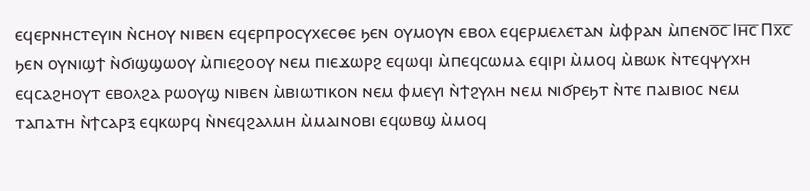ⲉϥⲉⲣⲛⲏⲥⲧⲉⲩⲓⲛ ⲛ̀ⲥⲏⲟⲩ ⲛⲓⲃⲉⲛ ⲉϥⲉⲣⲡⲣⲟⲥⲩⲭⲉⲥⲑⲉ ϧⲉⲛ ⲟⲩⲙⲟⲩⲛ ⲉⲃⲟⲗ ⲉϥⲉⲣⲙⲉⲗⲉⲧⲁⲛ ⲙ̀ⲫⲣⲁⲛ ⲙ̀ⲡⲉⲛⲟ̅ⲥ̅ Ⲓⲏ̅ⲥ̅ Ⲡⲭ̅ⲥ̅ ϧⲉⲛ ⲟⲩⲛⲓϣϯ ⲛ̀ϭⲓϣϣⲱⲟⲩ ⲙ̀ⲡⲓⲉϩⲟⲟⲩ ⲛⲉⲙ ⲡⲓⲉϫⲱⲣϩ ⲉϥⲱϥⲓ ⲙ̀ⲡⲉϥⲥⲱⲙⲁ ⲉϥⲓⲣⲓ ⲙ̀ⲙⲟϥ ⲙ̀ⲃⲱⲕ ⲛ̀ⲧⲉϥⲯⲩⲭⲏ ⲉϥⲥⲁϩⲏⲟⲩⲧ ⲉⲃⲟⲗϩⲁ ⲣⲱⲟⲩϣ ⲛⲓⲃⲉⲛ ⲙ̀ⲃⲓⲱⲧⲓⲕⲟⲛ ⲛⲉⲙ ⲫⲙⲉⲩⲓ ⲛ̀ϯϩⲩⲗⲏ ⲛⲉⲙ ⲛⲓϭⲣⲉϧⲧ ⲛ̀ⲧⲉ ⲡⲁⲓⲃⲓⲟⲥ ⲛⲉⲙ ⲧⲁⲡⲁⲧⲏ ⲛ̀ϯⲥⲁⲣⲝ ⲉϥⲕⲱⲣϥ ⲛ̀ⲛⲉϥϩⲁⲗⲙⲏ ⲙ̀ⲙⲁⲓⲛⲟⲃⲓ ⲉϥⲱⲃϣ ⲙ̀ⲙⲟϥ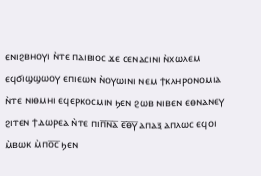ⲉⲛⲓϩⲃⲏⲟⲩⲓ ⲛ̀ⲧⲉ ⲡⲁⲓⲃⲓⲟⲥ ϫⲉ ⲥⲉⲛⲁⲥⲓⲛⲓ ⲛ̀ⲭⲱⲗⲉⲙ ⲉϥϭⲓϣϣⲱⲟⲩ ⲉⲡⲓⲉⲱⲛ ⲛ̀ⲟⲩⲱⲓⲛⲓ ⲛⲉⲙ ϯⲕⲗⲏⲣⲟⲛⲟⲙⲓⲁ ⲛ̀ⲧⲉ ⲛⲓⲑⲙⲏⲓ ⲉϥⲉⲣⲕⲟⲥⲙⲓⲛ ϧⲉⲛ ϩⲱⲃ ⲛⲓⲃⲉⲛ ⲉⲑⲛⲁⲛⲉⲩ ϩⲓⲧⲉⲛ ϯⲇⲱⲣⲉⲁ ⲛ̀ⲧⲉ ⲡⲓⲡ̅ⲛ̅ⲁ̅ ⲉ̅ⲑ̅ⲩ̅ ⲁⲡⲁⲝ ⲁⲡⲗⲱⲥ ⲉϥⲟⲓ ⲙ̀ⲃⲱⲕ ⲙ̀ⲡⲟ̅ⲥ̅ ϧⲉⲛ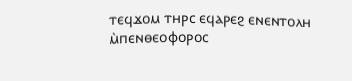ⲧⲉϥϫⲟⲙ ⲧⲏⲣⲥ ⲉϥⲁⲣⲉϩ ⲉⲛⲉⲛⲧⲟⲗⲏ ⲙ̀ⲡⲉⲛⲑⲉⲟⲫⲟⲣⲟⲥ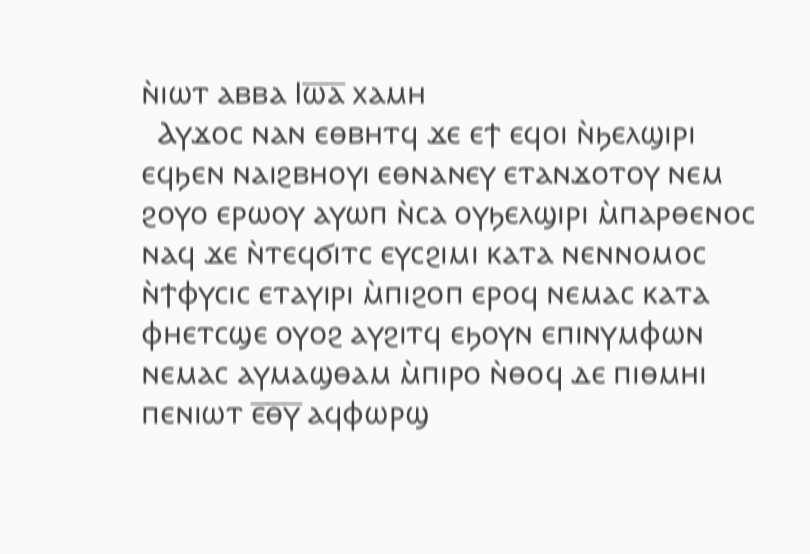ⲛ̀ⲓⲱⲧ ⲁⲃⲃⲁ Ⲓⲱ̅ⲁ̅ ⲭⲁⲙⲏ
  Ⲁⲩϫⲟⲥ ⲛⲁⲛ ⲉⲑⲃⲏⲧϥ ϫⲉ ⲉϯ ⲉϥⲟⲓ ⲛ̀ϧⲉⲗϣⲓⲣⲓ ⲉϥϧⲉⲛ ⲛⲁⲓϩⲃⲏⲟⲩⲓ ⲉⲑⲛⲁⲛⲉⲩ ⲉⲧⲁⲛϫⲟⲧⲟⲩ ⲛⲉⲙ ϩⲟⲩⲟ ⲉⲣⲱⲟⲩ ⲁⲩⲱⲡ ⲛ̀ⲥⲁ ⲟⲩϧⲉⲗϣⲓⲣⲓ ⲙ̀ⲡⲁⲣⲑⲉⲛⲟⲥ ⲛⲁϥ ϫⲉ ⲛ̀ⲧⲉϥϭⲓⲧⲥ ⲉⲩⲥϩⲓⲙⲓ ⲕⲁⲧⲁ ⲛⲉⲛⲛⲟⲙⲟⲥ ⲛ̀ϯⲫⲩⲥⲓⲥ ⲉⲧⲁⲩⲓⲣⲓ ⲙ̀ⲡⲓϩⲟⲡ ⲉⲣⲟϥ ⲛⲉⲙⲁⲥ ⲕⲁⲧⲁ ⲫⲏⲉⲧⲥϣⲉ ⲟⲩⲟϩ ⲁⲩϩⲓⲧϥ ⲉϧⲟⲩⲛ ⲉⲡⲓⲛⲩⲙⲫⲱⲛ ⲛⲉⲙⲁⲥ ⲁⲩⲙⲁϣⲑⲁⲙ ⲙ̀ⲡⲓⲣⲟ ⲛ̀ⲑⲟϥ ⲇⲉ ⲡⲓⲑⲙⲏⲓ ⲡⲉⲛⲓⲱⲧ ⲉ̅ⲑ̅ⲩ̅ ⲁϥⲫⲱⲣϣ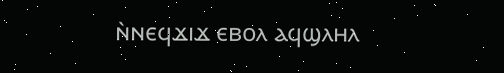ⲛ̀ⲛⲉϥϫⲓϫ ⲉⲃⲟⲗ ⲁϥϣⲗⲏⲗ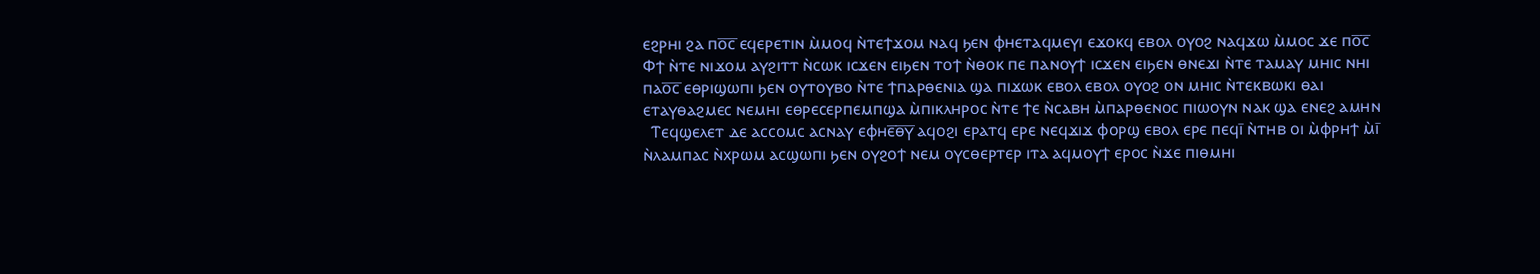ⲉϩⲣⲏⲓ ϩⲁ ⲡⲟ̅ⲥ̅ ⲉϥⲉⲣⲉⲧⲓⲛ ⲙ̀ⲙⲟϥ ⲛ̀ⲧⲉϯϫⲟⲙ ⲛⲁϥ ϧⲉⲛ ⲫⲏⲉⲧⲁϥⲙⲉⲩⲓ ⲉϫⲟⲕϥ ⲉⲃⲟⲗ ⲟⲩⲟϩ ⲛⲁϥϫⲱ ⲙ̀ⲙⲟⲥ ϫⲉ ⲡⲟ̅ⲥ̅ Ⲫϯ ⲛ̀ⲧⲉ ⲛⲓϫⲟⲙ ⲁⲩϩⲓⲧⲧ ⲛ̀ⲥⲱⲕ ⲓⲥϫⲉⲛ ⲉⲓϧⲉⲛ ⲧⲟϯ ⲛ̀ⲑⲟⲕ ⲡⲉ ⲡⲁⲛⲟⲩϯ ⲓⲥϫⲉⲛ ⲉⲓϧⲉⲛ ⲑⲛⲉϫⲓ ⲛ̀ⲧⲉ ⲧⲁⲙⲁⲩ ⲙⲏⲓⲥ ⲛⲏⲓ ⲡⲁⲟ̅ⲥ̅ ⲉⲑⲣⲓϣⲱⲡⲓ ϧⲉⲛ ⲟⲩⲧⲟⲩⲃⲟ ⲛ̀ⲧⲉ ϯⲡⲁⲣⲑⲉⲛⲓⲁ ϣⲁ ⲡⲓϫⲱⲕ ⲉⲃⲟⲗ ⲉⲃⲟⲗ ⲟⲩⲟϩ ⲟⲛ ⲙⲏⲓⲥ ⲛ̀ⲧⲉⲕⲃⲱⲕⲓ ⲑⲁⲓ ⲉⲧⲁⲩⲑⲁϩⲙⲉⲥ ⲛⲉⲙⲏⲓ ⲉⲑⲣⲉⲥⲉⲣⲡⲉⲙⲡϣⲁ ⲙ̀ⲡⲓⲕⲗⲏⲣⲟⲥ ⲛ̀ⲧⲉ ϯⲉ ⲛ̀ⲥⲁⲃⲏ ⲙ̀ⲡⲁⲣⲑⲉⲛⲟⲥ ⲡⲓⲱⲟⲩⲛ ⲛⲁⲕ ϣⲁ ⲉⲛⲉϩ ⲁⲙⲏⲛ
  Ⲧⲉϥϣⲉⲗⲉⲧ ⲇⲉ ⲁⲥⲥⲟⲙⲥ ⲁⲥⲛⲁⲩ ⲉⲫⲏⲉ̅ⲑ̅ⲩ̅ ⲁϥⲟϩⲓ ⲉⲣⲁⲧϥ ⲉⲣⲉ ⲛⲉϥϫⲓϫ ⲫⲟⲣϣ ⲉⲃⲟⲗ ⲉⲣⲉ ⲡⲉϥⲓ̅ ⲛ̀ⲧⲏⲃ ⲟⲓ ⲙ̀ⲫⲣⲏϯ ⲙ̀ⲓ̅ ⲛ̀ⲗⲁⲙⲡⲁⲥ ⲛ̀ⲭⲣⲱⲙ ⲁⲥϣⲱⲡⲓ ϧⲉⲛ ⲟⲩϩⲟϯ ⲛⲉⲙ ⲟⲩⲥⲑⲉⲣⲧⲉⲣ ⲓⲧⲁ ⲁϥⲙⲟⲩϯ ⲉⲣⲟⲥ ⲛ̀ϫⲉ ⲡⲓⲑⲙⲏⲓ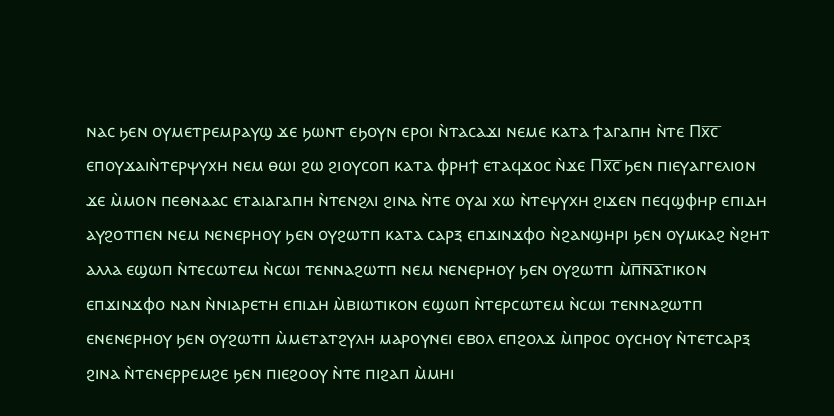ⲛⲁⲥ ϧⲉⲛ ⲟⲩⲙⲉⲧⲣⲉⲙⲣⲁⲩϣ ϫⲉ ϧⲱⲛⲧ ⲉϧⲟⲩⲛ ⲉⲣⲟⲓ ⲛ̀ⲧⲁⲥⲁϫⲓ ⲛⲉⲙⲉ ⲕⲁⲧⲁ ϯⲁⲅⲁⲡⲏ ⲛ̀ⲧⲉ Ⲡⲭ̅ⲥ̅ ⲉⲡⲟⲩϫⲁⲓⲛ̀ⲧⲉⲣⲯⲩⲭⲏ ⲛⲉⲙ ⲑⲱⲓ ϩⲱ ϩⲓⲟⲩⲥⲟⲡ ⲕⲁⲧⲁ ⲫⲣⲏϯ ⲉⲧⲁϥϫⲟⲥ ⲛ̀ϫⲉ Ⲡⲭ̅ⲥ̅ ϧⲉⲛ ⲡⲓⲉⲩⲁⲅⲅⲉⲗⲓⲟⲛ ϫⲉ ⲙ̀ⲙⲟⲛ ⲡⲉⲑⲛⲁⲁⲥ ⲉⲧⲁⲓⲁⲅⲁⲡⲏ ⲛ̀ⲧⲉⲛϩⲗⲓ ϩⲓⲛⲁ ⲛ̀ⲧⲉ ⲟⲩⲁⲓ ⲭⲱ ⲛ̀ⲧⲉⲯⲩⲭⲏ ϩⲓϫⲉⲛ ⲡⲉϥϣⲫⲏⲣ ⲉⲡⲓⲇⲏ ⲁⲩϩⲟⲧⲡⲉⲛ ⲛⲉⲙ ⲛⲉⲛⲉⲣⲏⲟⲩ ϧⲉⲛ ⲟⲩϩⲱⲧⲡ ⲕⲁⲧⲁ ⲥⲁⲣⲝ ⲉⲡϫⲓⲛϫⲫⲟ ⲛ̀ϩⲁⲛϣⲏⲣⲓ ϧⲉⲛ ⲟⲩⲙⲕⲁϩ ⲛ̀ϩⲏⲧ ⲁⲗⲗⲁ ⲉϣⲱⲡ ⲛ̀ⲧⲉⲥⲱⲧⲉⲙ ⲛ̀ⲥⲱⲓ ⲧⲉⲛⲛⲁϩⲱⲧⲡ ⲛⲉⲙ ⲛⲉⲛⲉⲣⲏⲟⲩ ϧⲉⲛ ⲟⲩϩⲱⲧⲡ ⲙ̀ⲡ̅ⲛ̅ⲁ̅ⲧⲓⲕⲟⲛ ⲉⲡϫⲓⲛϫⲫⲟ ⲛⲁⲛ ⲛ̀ⲛⲓⲁⲣⲉⲧⲏ ⲉⲡⲓⲇⲏ ⲙ̀ⲃⲓⲱⲧⲓⲕⲟⲛ ⲉϣⲱⲡ ⲛ̀ⲧⲉⲣⲥⲱⲧⲉⲙ ⲛ̀ⲥⲱⲓ ⲧⲉⲛⲛⲁϩⲱⲧⲡ ⲉⲛⲉⲛⲉⲣⲏⲟⲩ ϧⲉⲛ ⲟⲩϩⲱⲧⲡ ⲙ̀ⲙⲉⲧⲁⲧϩⲩⲗⲏ ⲙⲁⲣⲟⲩⲛⲉⲓ ⲉⲃⲟⲗ ⲉⲡϩⲟⲗϫ ⲙ̀ⲡⲣⲟⲥ ⲟⲩⲥⲏⲟⲩ ⲛ̀ⲧⲉⲧⲥⲁⲣⲝ ϩⲓⲛⲁ ⲛ̀ⲧⲉⲛⲉⲣⲣⲉⲙϩⲉ ϧⲉⲛ ⲡⲓⲉϩⲟⲟⲩ ⲛ̀ⲧⲉ ⲡⲓϩⲁⲡ ⲙ̀ⲙⲏⲓ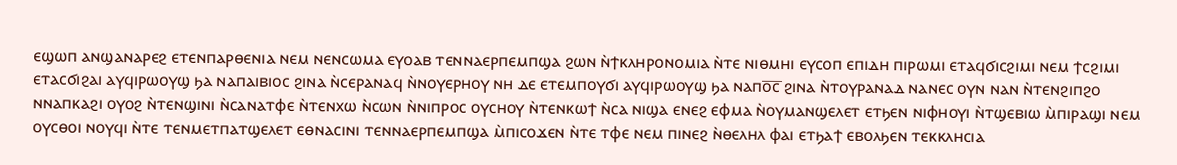ⲉϣⲱⲡ ⲁⲛϣⲁⲛⲁⲣⲉϩ ⲉⲧⲉⲛⲡⲁⲣⲑⲉⲛⲓⲁ ⲛⲉⲙ ⲛⲉⲛⲥⲱⲙⲁ ⲉⲩⲟⲁⲃ ⲧⲉⲛⲛⲁⲉⲣⲡⲉⲙⲡϣⲁ ϩⲱⲛ ⲛ̀ϯⲕⲗⲏⲣⲟⲛⲟⲙⲓⲁ ⲛ̀ⲧⲉ ⲛⲓⲑⲙⲏⲓ ⲉⲩⲥⲟⲡ ⲉⲡⲓⲇⲏ ⲡⲓⲣⲱⲙⲓ ⲉⲧⲁϥϭⲓⲥϩⲓⲙⲓ ⲛⲉⲙ ϯⲥϩⲓⲙⲓ ⲉⲧⲁⲥϭⲓϩⲁⲓ ⲁⲩϥⲓⲣⲱⲟⲩϣ ϧⲁ ⲛⲁⲡⲁⲓⲃⲓⲟⲥ ϩⲓⲛⲁ ⲛ̀ⲥⲉⲣⲁⲛⲁϥ ⲛ̀ⲛⲟⲩⲉⲣⲏⲟⲩ ⲛⲏ ⲇⲉ ⲉⲧⲉⲙⲡⲟⲩϭⲓ ⲁⲩϥⲓⲣⲱⲟⲩϣ ϧⲁ ⲛⲁⲡⲟ̅ⲥ̅ ϩⲓⲛⲁ ⲛ̀ⲧⲟⲩⲣⲁⲛⲁⲇ ⲛⲁⲛⲉⲥ ⲟⲩⲛ ⲛⲁⲛ ⲛ̀ⲧⲉⲛϩⲓⲡϩⲟ ⲛⲛⲁⲡⲕⲁϩⲓ ⲟⲩⲟϩ ⲛ̀ⲧⲉⲛϣⲓⲛⲓ ⲛ̀ⲥⲁⲛⲁⲧⲫⲉ ⲛ̀ⲧⲉⲛⲭⲱ ⲛ̀ⲥⲱⲛ ⲛ̀ⲛⲓⲡⲣⲟⲥ ⲟⲩⲥⲏⲟⲩ ⲛ̀ⲧⲉⲛⲕⲱϯ ⲛ̀ⲥⲁ ⲛⲓϣⲁ ⲉⲛⲉϩ ⲉⲫⲙⲁ ⲛ̀ⲟⲩⲙⲁⲛϣⲉⲗⲉⲧ ⲉⲧϧⲉⲛ ⲛⲓⲫⲏⲟⲩⲓ ⲛ̀ⲧϣⲉⲃⲓⲱ ⲙ̀ⲡⲓⲣⲁϣⲓ ⲛⲉⲙ ⲟⲩⲥⲑⲟⲓ ⲛⲟⲩϥⲓ ⲛ̀ⲧⲉ ⲧⲉⲛⲙⲉⲧⲡⲁⲧϣⲉⲗⲉⲧ ⲉⲑⲛⲁⲥⲓⲛⲓ ⲧⲉⲛⲛⲁⲉⲣⲡⲉⲙⲡϣⲁ ⲙ̀ⲡⲓⲥⲟϫⲉⲛ ⲛ̀ⲧⲉ ⲧⲫⲉ ⲛⲉⲙ ⲡⲓⲛⲉϩ ⲛ̀ⲑⲉⲗⲏⲗ ⲫⲁⲓ ⲉⲧϧⲁϯ ⲉⲃⲟⲗϧⲉⲛ ⲧⲉⲕⲕⲗⲏⲥⲓⲁ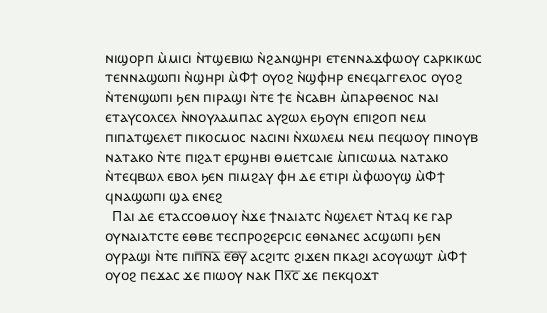ⲛⲓϣⲟⲣⲡ ⲙ̀ⲙⲓⲥⲓ ⲛ̀ⲧϣⲉⲃⲓⲱ ⲛ̀ϩⲁⲛϣⲏⲣⲓ ⲉⲧⲉⲛⲛⲁϫⲫⲱⲟⲩ ⲥⲁⲣⲕⲓⲕⲱⲥ ⲧⲉⲛⲛⲁϣⲱⲡⲓ ⲛ̀ϣⲏⲣⲓ ⲙ̀Ⲫϯ ⲟⲩⲟϩ ⲛ̀ϣⲫⲏⲣ ⲉⲛⲉϥⲁⲅⲅⲉⲗⲟⲥ ⲟⲩⲟϩ ⲛ̀ⲧⲉⲛϣⲱⲡⲓ ϧⲉⲛ ⲡⲓⲣⲁϣⲓ ⲛ̀ⲧⲉ ϯⲉ ⲛ̀ⲥⲁⲃⲏ ⲙ̀ⲡⲁⲣⲑⲉⲛⲟⲥ ⲛⲁⲓ ⲉⲧⲁⲩⲥⲟⲗⲥⲉⲗ ⲛ̀ⲛⲟⲩⲗⲁⲙⲡⲁⲥ ⲁⲩϩⲱⲗ ⲉϧⲟⲩⲛ ⲉⲡⲓϩⲟⲡ ⲛⲉⲙ ⲡⲓⲡⲁⲧϣⲉⲗⲉⲧ ⲡⲓⲕⲟⲥⲙⲟⲥ ⲛⲁⲥⲓⲛⲓ ⲛ̀ⲭⲱⲗⲉⲙ ⲛⲉⲙ ⲡⲉϥⲱⲟⲩ ⲡⲓⲛⲟⲩⲃ ⲛⲁⲧⲁⲕⲟ ⲛ̀ⲧⲉ ⲡⲓϩⲁⲧ ⲉⲣϣⲏⲃⲓ ⲑⲙⲉⲧⲥⲁⲓⲉ ⲙ̀ⲡⲓⲥⲱⲙⲁ ⲛⲁⲧⲁⲕⲟ ⲛ̀ⲧⲉϥⲃⲱⲗ ⲉⲃⲟⲗ ϧⲉⲛ ⲡⲓⲙϩⲁⲩ ⲫⲏ ⲇⲉ ⲉⲧⲓⲣⲓ ⲙ̀ⲫⲱⲟⲩϣ ⲙ̀Ⲫϯ ϥⲛⲁϣⲱⲡⲓ ϣⲁ ⲉⲛⲉϩ
  Ⲡⲁⲓ ⲇⲉ ⲉⲧⲁⲥⲥⲟⲑⲙⲟⲩ ⲛ̀ϫⲉ ϯⲛⲁⲓⲁⲧⲥ ⲛ̀ϣⲉⲗⲉⲧ ⲛ̀ⲧⲁϥ ⲕⲉ ⲅⲁⲣ ⲟⲩⲛⲁⲓⲁⲧⲥⲧⲉ ⲉⲑⲃⲉ ⲧⲉⲥⲡⲣⲟϩⲉⲣⲥⲓⲥ ⲉⲑⲛⲁⲛⲉⲥ ⲁⲥϣⲱⲡⲓ ϧⲉⲛ ⲟⲩⲣⲁϣⲓ ⲛ̀ⲧⲉ ⲡⲓⲡ̅ⲛ̅ⲁ̅ ⲉ̅ⲑ̅ⲩ̅ ⲁⲥϩⲓⲧⲥ ϩⲓϫⲉⲛ ⲡⲕⲁϩⲓ ⲁⲥⲟⲩⲱϣⲧ ⲙ̀Ⲫϯ ⲟⲩⲟϩ ⲡⲉϫⲁⲥ ϫⲉ ⲡⲓⲱⲟⲩ ⲛⲁⲕ Ⲡⲭ̅ⲥ̅ ϫⲉ ⲡⲉⲕϥⲟϫⲧ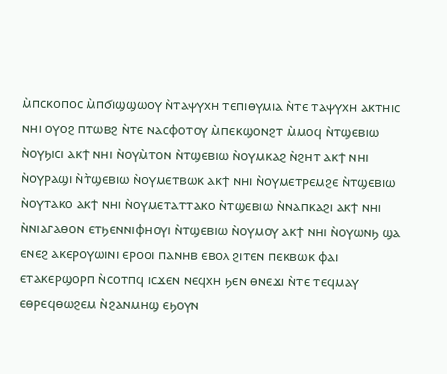ⲙ̀ⲡⲥⲕⲟⲡⲟⲥ ⲙ̀ⲡϭⲓϣϣⲱⲟⲩ ⲛ̀ⲧⲁⲯⲩⲭⲏ ⲧⲉⲡⲓⲑⲩⲙⲓⲁ ⲛ̀ⲧⲉ ⲧⲁⲯⲩⲭⲏ ⲁⲕⲧⲏⲓⲥ ⲛⲏⲓ ⲟⲩⲟϩ ⲡⲧⲱⲃϩ ⲛ̀ⲧⲉ ⲛⲁⲥⲫⲟⲧⲟⲩ ⲙ̀ⲡⲉⲕϣⲟⲛϩⲧ ⲙ̀ⲙⲟϥ ⲛ̀ⲧϣⲉⲃⲓⲱ ⲛ̀ⲟⲩϧⲓⲥⲓ ⲁⲕϯ ⲛⲏⲓ ⲛ̀ⲟⲩⲙ̀ⲧⲟⲛ ⲛ̀ⲧϣⲉⲃⲓⲱ ⲛ̀ⲟⲩⲙⲕⲁϩ ⲛ̀ϩⲏⲧ ⲁⲕϯ ⲛⲏⲓ ⲛ̀ⲟⲩⲣⲁϣⲓ ⲛ̀ⲧ̀ϣⲉⲃⲓⲱ ⲛ̀ⲟⲩⲙⲉⲧⲃⲱⲕ ⲁⲕϯ ⲛⲏⲓ ⲛ̀ⲟⲩⲙⲉⲧⲣⲉⲙϩⲉ ⲛ̀ⲧϣⲉⲃⲓⲱ ⲛ̀ⲟⲩⲧⲁⲕⲟ ⲁⲕϯ ⲛⲏⲓ ⲛ̀ⲟⲩⲙⲉⲧⲁⲧⲧⲁⲕⲟ ⲛ̀ⲧϣⲉⲃⲓⲱ ⲛ̀ⲛⲁⲡⲕⲁϩⲓ ⲁⲕϯ ⲛⲏⲓ ⲛ̀ⲛⲓⲁⲅⲁⲑⲟⲛ ⲉⲧϧⲉⲛⲛⲓⲫⲏⲟⲩⲓ ⲛ̀ⲧϣⲉⲃⲓⲱ ⲛ̀ⲟⲩⲙⲟⲩ ⲁⲕϯ ⲛⲏⲓ ⲛ̀ⲟⲩⲱⲛϧ ϣⲁ ⲉⲛⲉϩ ⲁⲕⲉⲣⲟⲩⲱⲓⲛⲓ ⲉⲣⲟⲟⲓ ⲡⲁⲛⲏⲃ ⲉⲃⲟⲗ ϩⲓⲧⲉⲛ ⲡⲉⲕⲃⲱⲕ ⲫⲁⲓ ⲉⲧⲁⲕⲉⲣϣⲟⲣⲡ ⲛ̀ⲥⲟⲧⲡϥ ⲓⲥϫⲉⲛ ⲛⲉϥⲭⲏ ϧⲉⲛ ⲑⲛⲉϫⲓ ⲛ̀ⲧⲉ ⲧⲉϥⲙⲁⲩ ⲉⲑⲣⲉϥⲑⲱϩⲉⲙ ⲛ̀ϩⲁⲛⲙⲏϣ ⲉϧⲟⲩⲛ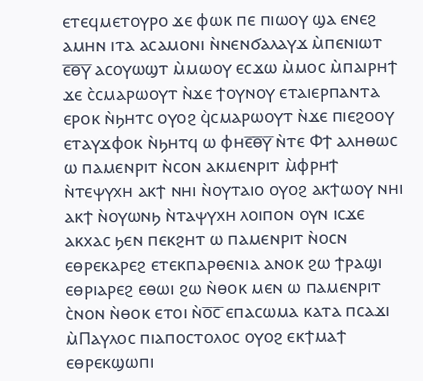ⲉⲧⲉϥⲙⲉⲧⲟⲩⲣⲟ ϫⲉ ⲫⲱⲕ ⲡⲉ ⲡⲓⲱⲟⲩ ϣⲁ ⲉⲛⲉϩ ⲁⲙⲏⲛ ⲓⲧⲁ ⲁⲥⲁⲙⲟⲛⲓ ⲛ̀ⲛⲉⲛϭⲁⲗⲁⲩϫ ⲙ̀ⲡⲉⲛⲓⲱⲧ ⲉ̅ⲑ̅ⲩ̅ ⲁⲥⲟⲩⲱϣⲧ ⲙ̀ⲙⲱⲟⲩ ⲉⲥϫⲱ ⲙ̀ⲙⲟⲥ ⲙ̀ⲡⲁⲓⲣⲏϯ ϫⲉ ⲥ̀ⲥⲙⲁⲣⲱⲟⲩⲧ ⲛ̀ϫⲉ ϯⲟⲩⲛⲟⲩ ⲉⲧⲁⲓⲉⲣⲡⲁⲛⲧⲁ ⲉⲣⲟⲕ ⲛ̀ϧⲏⲧⲥ ⲟⲩⲟϩ ϥ̀ⲥⲙⲁⲣⲱⲟⲩⲧ ⲛ̀ϫⲉ ⲡⲓⲉϩⲟⲟⲩ ⲉⲧⲁⲩϫⲫⲟⲕ ⲛ̀ϧⲏⲧϥ ⲱ ⲫⲏⲉ̅ⲑ̅ⲩ̅ ⲛ̀ⲧⲉ Ⲫϯ ⲁⲗⲏⲑⲱⲥ ⲱ ⲡⲁⲙⲉⲛⲣⲓⲧ ⲛ̀ⲥⲟⲛ ⲁⲕⲙⲉⲛⲣⲓⲧ ⲙ̀ⲫⲣⲏϯ ⲛ̀ⲧⲉⲯⲩⲭⲏ ⲁⲕϯ ⲛⲏⲓ ⲛ̀ⲟⲩⲧⲁⲓⲟ ⲟⲩⲟϩ ⲁⲕϯⲱⲟⲩ ⲛⲏⲓ ⲁⲕϯ ⲛ̀ⲟⲩⲱⲛϧ ⲛ̀ⲧⲁⲯⲩⲭⲏ ⲗⲟⲓⲡⲟⲛ ⲟⲩⲛ ⲓⲥϫⲉ ⲁⲕⲭⲁⲥ ϧⲉⲛ ⲡⲉⲕϩⲏⲧ ⲱ ⲡⲁⲙⲉⲛⲣⲓⲧ ⲛ̀ⲟⲥⲛ ⲉⲑⲣⲉⲕⲁⲣⲉϩ ⲉⲧⲉⲕⲡⲁⲣⲑⲉⲛⲓⲁ ⲁⲛⲟⲕ ϩⲱ ϯⲣⲁϣⲓ ⲉⲑⲣⲓⲁⲣⲉϩ ⲉⲑⲱⲓ ϩⲱ ⲛ̀ⲑⲟⲕ ⲙⲉⲛ ⲱ ⲡⲁⲙⲉⲛⲣⲓⲧ ⲥ̀ⲛⲟⲛ ⲛ̀ⲑⲟⲕ ⲉⲧⲟⲓ ⲛ̀ⲟ̅ⲥ̅ ⲉⲡⲁⲥⲱⲙⲁ ⲕⲁⲧⲁ ⲡⲥⲁϫⲓ ⲙ̀Ⲡⲁⲩⲗⲟⲥ ⲡⲓⲁⲡⲟⲥⲧⲟⲗⲟⲥ ⲟⲩⲟϩ ⲉⲕϯⲙⲁϯ ⲉⲑⲣⲉⲕϣⲱⲡⲓ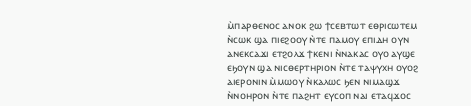ⲙ̀ⲡⲁⲣⲑⲉⲛⲟⲥ ⲁⲛⲟⲕ ϩⲱ ϯⲥⲉⲃⲧⲱⲧ ⲉⲑⲣⲓⲥⲱⲧⲉⲙ ⲛ̀ⲥⲱⲕ ϣⲁ ⲡⲓⲉϩⲟⲟⲩ ⲛ̀ⲧⲉ ⲡⲁⲙⲟⲩ ⲉⲡⲓⲇⲏ ⲟⲩⲛ ⲁⲛⲉⲕⲥⲁϫⲓ ⲉⲧϩⲟⲗϫ ϯⲕⲉⲛⲓ ⲛ̀ⲛⲁⲕⲁⲥ ⲟⲩⲟ ⲁⲩϣⲉ ⲉϧⲟⲩⲛ ϣⲁ ⲛⲓⲥⲑⲉⲣⲧⲏⲣⲓⲟⲛ ⲛ̀ⲧⲉ ⲧⲁⲯⲩⲭⲏ ⲟⲩⲟϩ ⲁⲓⲉⲣⲟⲛⲓⲛ ⲙ̀ⲙⲱⲟⲩ ⲛ̀ⲕⲁⲗⲱⲥ ϧⲉⲛ ⲛⲓⲙⲁϣϫ ⲛ̀ⲛⲟⲏⲣⲟⲛ ⲛ̀ⲧⲉ ⲡⲁϩⲏⲧ ⲉⲩⲥⲟⲡ ⲛⲁⲓ ⲉⲧⲁϥϫⲟⲥ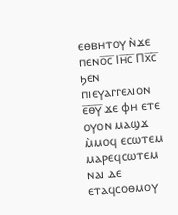ⲉⲑⲃⲏⲧⲟⲩ ⲛ̀ϫⲉ ⲡⲉⲛⲟ̅ⲥ̅ Ⲓⲏ̅ⲥ̅ Ⲡⲭ̅ⲥ̅ ϧⲉⲛ ⲡⲓⲉⲩⲁⲅⲅⲉⲗⲓⲟⲛ ⲉ̅ⲑ̅ⲩ̅ ϫⲉ ⲫⲏ ⲉⲧⲉ ⲟⲩⲟⲛ ⲙⲁϣϫ ⲙ̀ⲙⲟϥ ⲉⲥⲱⲧⲉⲙ ⲙⲁⲣⲉϥⲥⲱⲧⲉⲙ ⲛⲁⲓ ⲇⲉ ⲉⲧⲁϥⲥⲟⲑⲙⲟⲩ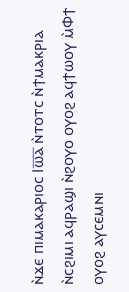ⲛ̀ϫⲉ ⲡⲓⲙⲁⲕⲁⲣⲓⲟⲥ Ⲓⲱ̅ⲁ̅ ⲛ̀ⲧⲟⲧⲥ ⲛ̀ϯⲙⲁⲕⲣⲓⲁ ⲛ̀ⲥϩⲓⲙⲓ ⲁϥⲣⲁϣⲓ ⲛ̀ϩⲟⲩⲟ ⲟⲩⲟϩ ⲁϥϯⲱⲟⲩ ⲙ̀Ⲫϯ ⲟⲩⲟϩ ⲁⲩⲥⲉⲙⲛⲓ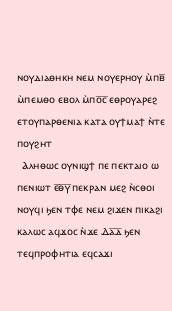ⲛⲟⲩⲇⲓⲁⲑⲏⲕⲏ ⲛⲉⲙ ⲛⲟⲩⲉⲣⲏⲟⲩ ⲙ̀ⲡⲃ̅ ⲙ̀ⲡⲉⲙⲑⲟ ⲉⲃⲟⲗ ⲙ̀ⲡⲟ̅ⲥ̅ ⲉⲑⲣⲟⲩⲁⲣⲉϩ ⲉⲧⲟⲩⲡⲁⲣⲑⲉⲛⲓⲁ ⲕⲁⲧⲁ ⲟⲩϯⲙⲁϯ ⲛ̀ⲧⲉ ⲡⲟⲩϩⲏⲧ
  Ⲁⲗⲏⲑⲱⲥ ⲟⲩⲛⲓϣϯ ⲡⲉ ⲡⲉⲕⲧⲁⲓⲟ ⲱ ⲡⲉⲛⲓⲱⲧ ⲉ̅ⲑ̅ⲩ̅ ⲡⲉⲕⲣⲁⲛ ⲙⲉϩ ⲛ̀ⲥⲑⲟⲓ ⲛⲟⲩϥⲓ ϧⲉⲛ ⲧⲫⲉ ⲛⲉⲙ ϩⲓϫⲉⲛ ⲡⲓⲕⲁϩⲓ ⲕⲁⲗⲱⲥ ⲁϥϫⲟⲥ ⲛ̀ϫⲉ Ⲇⲁ̅ⲇ̅ ϧⲉⲛ ⲧⲉϥⲡⲣⲟⲫⲏⲧⲓⲁ ⲉϥⲥⲁϫⲓ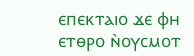ⲉⲡⲉⲕⲧⲁⲓⲟ ϫⲉ ⲫⲏ ⲉⲧⲑⲣⲟ ⲛ̀ⲟⲩⲥⲙⲟⲧ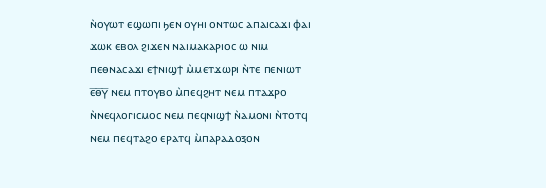ⲛ̀ⲟⲩⲱⲧ ⲉϣⲱⲡⲓ ϧⲉⲛ ⲟⲩⲏⲓ ⲟⲛⲧⲱⲥ ⲁⲡⲁⲓⲥⲁϫⲓ ⲫⲁⲓ ϫⲱⲕ ⲉⲃⲟⲗ ϩⲓϫⲉⲛ ⲛⲁⲓⲙⲁⲕⲁⲣⲓⲟⲥ ⲱ ⲛⲓⲙ ⲡⲉⲑⲛⲁⲥⲁϫⲓ ⲉϯⲛⲓϣϯ ⲙ̀ⲙⲉⲧϫⲱⲣⲓ ⲛ̀ⲧⲉ ⲡⲉⲛⲓⲱⲧ ⲉ̅ⲑ̅ⲩ̅ ⲛⲉⲙ ⲡⲧⲟⲩⲃⲟ ⲙ̀ⲡⲉϥϩⲏⲧ ⲛⲉⲙ ⲡⲧⲁϫⲣⲟ ⲛ̀ⲛⲉϥⲗⲟⲅⲓⲥⲙⲟⲥ ⲛⲉⲙ ⲡⲉϥⲛⲓϣϯ ⲛ̀ⲁⲙⲟⲛⲓ ⲛ̀ⲧⲟⲧϥ ⲛⲉⲙ ⲡⲉϥⲧⲁϩⲟ ⲉⲣⲁⲧϥ ⲙ̀ⲡⲁⲣⲁⲇⲟⲝⲟⲛ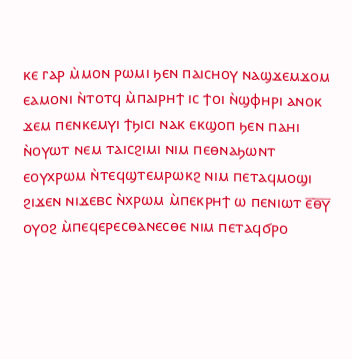ⲕⲉ ⲅⲁⲣ ⲙ̀ⲙⲟⲛ ⲣⲱⲙⲓ ϧⲉⲛ ⲡⲁⲓⲥⲏⲟⲩ ⲛⲁϣϫⲉⲙϫⲟⲙ ⲉⲁⲙⲟⲛⲓ ⲛ̀ⲧⲟⲧϥ ⲙ̀ⲡⲁⲓⲣⲏϯ ⲓⲥ ϯⲟⲓ ⲛ̀ϣⲫⲏⲣⲓ ⲁⲛⲟⲕ ϫⲉⲙ ⲡⲉⲛⲕⲉⲙⲩⲓ ϯϧⲓⲥⲓ ⲛⲁⲕ ⲉⲕϣⲟⲡ ϧⲉⲛ ⲡⲁⲏⲓ ⲛ̀ⲟⲩⲱⲧ ⲛⲉⲙ ⲧⲁⲓⲥϩⲓⲙⲓ ⲛⲓⲙ ⲡⲉⲑⲛⲁϧⲱⲛⲧ ⲉⲟⲩⲭⲣⲱⲙ ⲛ̀ⲧⲉϥϣⲧⲉⲙⲣⲱⲕϩ ⲛⲓⲙ ⲡⲉⲧⲁϥⲙⲟϣⲓ ϩⲓϫⲉⲛ ⲛⲓϫⲉⲃⲥ ⲛ̀ⲭⲣⲱⲙ ⲙ̀ⲡⲉⲕⲣⲏϯ ⲱ ⲡⲉⲛⲓⲱⲧ ⲉ̅ⲑ̅ⲩ̅ ⲟⲩⲟϩ ⲙ̀ⲡⲉϥⲉⲣⲉⲥⲑⲁⲛⲉⲥⲑⲉ ⲛⲓⲙ ⲡⲉⲧⲁϥϭⲣⲟ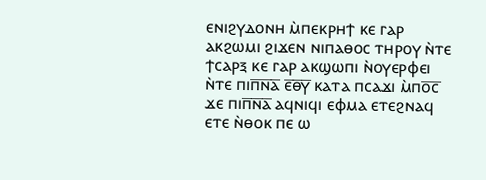ⲉⲛⲓϩⲩⲇⲟⲛⲏ ⲙ̀ⲡⲉⲕⲣⲏϯ ⲕⲉ ⲅⲁⲣ ⲁⲕϩⲱⲙⲓ ϩⲓϫⲉⲛ ⲛⲓⲡⲁⲑⲟⲥ ⲧⲏⲣⲟⲩ ⲛ̀ⲧⲉ ϯⲥⲁⲣⲝ ⲕⲉ ⲅⲁⲣ ⲁⲕϣⲱⲡⲓ ⲛ̀ⲟⲩⲉⲣⲫⲉⲓ ⲛ̀ⲧⲉ ⲡⲓⲡ̅ⲛ̅ⲁ̅ ⲉ̅ⲑ̅ⲩ̅ ⲕⲁⲧⲁ ⲡⲥⲁϫⲓ ⲙ̀ⲡⲟ̅ⲥ̅ ϫⲉ ⲡⲓⲡ̅ⲛ̅ⲁ̅ ⲁϥⲛⲓϥⲓ ⲉⲫⲙⲁ ⲉⲧⲉϩⲛⲁϥ ⲉⲧⲉ ⲛ̀ⲑⲟⲕ ⲡⲉ ⲱ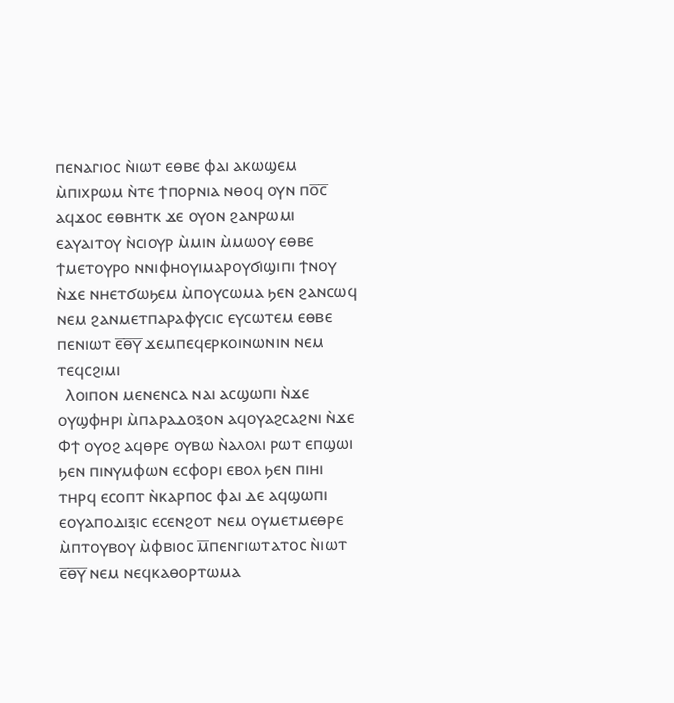ⲡⲉⲛⲁⲅⲓⲟⲥ ⲛ̀ⲓⲱⲧ ⲉⲑⲃⲉ ⲫⲁⲓ ⲁⲕⲱϣⲉⲙ ⲙ̀ⲡⲓⲭⲣⲱⲙ ⲛ̀ⲧⲉ ϯⲡⲟⲣⲛⲓⲁ ⲛⲑⲟϥ ⲟⲩⲛ ⲡⲟ̅ⲥ̅ ⲁϥϫⲟⲥ ⲉⲑⲃⲏⲧⲕ ϫⲉ ⲟⲩⲟⲛ ϩⲁⲛⲣⲱⲙⲓ ⲉⲁⲩⲁⲓⲧⲟⲩ ⲛ̀ⲥⲓⲟⲩⲣ ⲙ̀ⲙⲓⲛ ⲙ̀ⲙⲱⲟⲩ ⲉⲑⲃⲉ ϯⲙⲉⲧⲟⲩⲣⲟ ⲛⲛⲓⲫⲏⲟⲩⲓⲙⲁⲣⲟⲩϭⲓϣⲓⲡⲓ ϯⲛⲟⲩ ⲛ̀ϫⲉ ⲛⲏⲉⲧϭⲱϧⲉⲙ ⲙ̀ⲡⲟⲩⲥⲱⲙⲁ ϧⲉⲛ ϩⲁⲛⲥⲱϥ ⲛⲉⲙ ϩⲁⲛⲙⲉⲧⲡⲁⲣⲁⲫⲩⲥⲓⲥ ⲉⲩⲥⲱⲧⲉⲙ ⲉⲑⲃⲉ ⲡⲉⲛⲓⲱⲧ ⲉ̅ⲑ̅ⲩ̅ ϫⲉⲙⲡⲉϥⲉⲣⲕⲟⲓⲛⲱⲛⲓⲛ ⲛⲉⲙ ⲧⲉϥⲥϩⲓⲙⲓ
  Ⲗⲟⲓⲡⲟⲛ ⲙⲉⲛⲉⲛⲥⲁ ⲛⲁⲓ ⲁⲥϣⲱⲡⲓ ⲛ̀ϫⲉ ⲟⲩϣⲫⲏⲣⲓ ⲙ̀ⲡⲁⲣⲁⲇⲟⲝⲟⲛ ⲁϥⲟⲩⲁϩⲥⲁϩⲛⲓ ⲛ̀ϫⲉ Ⲫϯ ⲟⲩⲟϩ ⲁϥⲑⲣⲉ ⲟⲩⲃⲱ ⲛ̀ⲁⲗⲟⲗⲓ ⲣⲱⲧ ⲉⲡϣⲱⲓ ϧⲉⲛ ⲡⲓⲛⲩⲙⲫⲱⲛ ⲉⲥⲫⲟⲣⲓ ⲉⲃⲟⲗ ϧⲉⲛ ⲡⲓⲏⲓ ⲧⲏⲣϥ ⲉⲥⲟⲡⲧ ⲛ̀ⲕⲁⲣⲡⲟⲥ ⲫⲁⲓ ⲇⲉ ⲁϥϣⲱⲡⲓ ⲉⲟⲩⲁⲡⲟⲇⲓⲝⲓⲥ ⲉⲥⲉⲛϩⲟⲧ ⲛⲉⲙ ⲟⲩⲙⲉⲧⲙⲉⲑⲣⲉ ⲙ̀ⲡⲧⲟⲩⲃⲟⲩ ⲙ̀ⲫⲃⲓⲟⲥ ⲙ̅ⲡⲉⲛⲅⲓⲱⲧⲁⲧⲟⲥ ⲛ̀ⲓⲱⲧ ⲉ̅ⲑ̅ⲩ̅ ⲛⲉⲙ ⲛⲉϥⲕⲁⲑⲟⲣⲧⲱⲙⲁ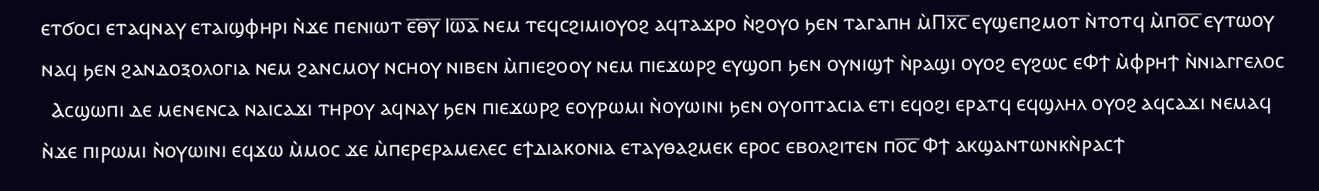ⲉⲧϭⲟⲥⲓ ⲉⲧⲁϥⲛⲁⲩ ⲉⲧⲁⲓϣⲫⲏⲣⲓ ⲛ̀ϫⲉ ⲡⲉⲛⲓⲱⲧ ⲉ̅ⲑ̅ⲩ̅ Ⲓⲱ̅ⲁ̅ ⲛⲉⲙ ⲧⲉϥⲥϩⲓⲙⲓⲟⲩⲟϩ ⲁϥⲧⲁϫⲣⲟ ⲛ̀ϩⲟⲩⲟ ϧⲉⲛ ⲧⲁⲅⲁⲡⲏ ⲙ̀Ⲡⲭ̅ⲥ̅ ⲉⲩϣⲉⲡϩⲙⲟⲧ ⲛ̀ⲧⲟⲧϥ ⲙ̀ⲡⲟ̅ⲥ̅ ⲉⲩⲧⲱⲟⲩ ⲛⲁϥ ϧⲉⲛ ϩⲁⲛⲇⲟⲝⲟⲗⲟⲅⲓⲁ ⲛⲉⲙ ϩⲁⲛⲥⲙⲟⲩ ⲛⲥⲏⲟⲩ ⲛⲓⲃⲉⲛ ⲙ̀ⲡⲓⲉϩⲟⲟⲩ ⲛⲉⲙ ⲡⲓⲉϫⲱⲣϩ ⲉⲩϣⲟⲡ ϧⲉⲛ ⲟⲩⲛⲓϣϯ ⲛ̀ⲣⲁϣⲓ ⲟⲩⲟϩ ⲉⲩϩⲱⲥ ⲉⲪϯ ⲙ̀ⲫⲣⲏϯ ⲛ̀ⲛⲓⲁⲅⲅⲉⲗⲟⲥ
  Ⲁⲥϣⲱⲡⲓ ⲇⲉ ⲙⲉⲛⲉⲛⲥⲁ ⲛⲁⲓⲥⲁϫⲓ ⲧⲏⲣⲟⲩ ⲁϥⲛⲁⲩ ϧⲉⲛ ⲡⲓⲉϫⲱⲣϩ ⲉⲟⲩⲣⲱⲙⲓ ⲛ̀ⲟⲩⲱⲓⲛⲓ ϧⲉⲛ ⲟⲩⲟⲡⲧⲁⲥⲓⲁ ⲉⲧⲓ ⲉϥⲟϩⲓ ⲉⲣⲁⲧϥ ⲉϥϣⲗⲏⲗ ⲟⲩⲟϩ ⲁϥⲥⲁϫⲓ ⲛⲉⲙⲁϥ ⲛ̀ϫⲉ ⲡⲓⲣⲱⲙⲓ ⲛ̀ⲟⲩⲱⲓⲛⲓ ⲉϥϫⲱ ⲙ̀ⲙⲟⲥ ϫⲉ ⲙ̀ⲡⲉⲣⲉⲣⲁⲙⲉⲗⲉⲥ ⲉϯⲇⲓⲁⲕⲟⲛⲓⲁ ⲉⲧⲁⲩⲑⲁϩⲙⲉⲕ ⲉⲣⲟⲥ ⲉⲃⲟⲗϩⲓⲧⲉⲛ ⲡⲟ̅ⲥ̅ Ⲫϯ ⲁⲕϣⲁⲛⲧⲱⲛⲕⲛ̀ⲣⲁⲥϯ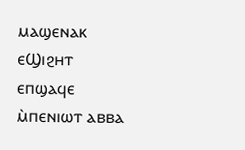ⲙⲁϣⲉⲛⲁⲕ ⲉϢⲓϩⲏⲧ ⲉⲡϣⲁϥⲉ ⲙ̀ⲡⲉⲛⲓⲱⲧ ⲁⲃⲃⲁ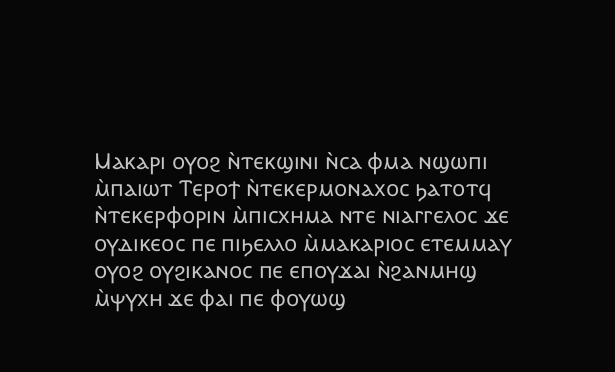Ⲙⲁⲕⲁⲣⲓ ⲟⲩⲟϩ ⲛ̀ⲧⲉⲕϣⲓⲛⲓ ⲛ̀ⲥⲁ ⲫⲙⲁ ⲛϣⲱⲡⲓ ⲙ̀ⲡⲁⲓⲱⲧ Ⲧⲉⲣⲟϯ ⲛ̀ⲧⲉⲕⲉⲣⲙⲟⲛⲁⲭⲟⲥ ϧⲁⲧⲟⲧϥ ⲛ̀ⲧⲉⲕⲉⲣⲫⲟⲣⲓⲛ ⲙ̀ⲡⲓⲥⲭⲏⲙⲁ ⲛⲧⲉ ⲛⲓⲁⲅⲅⲉⲗⲟⲥ ϫⲉ ⲟⲩⲇⲓⲕⲉⲟⲥ ⲡⲉ ⲡⲓϧⲉⲗⲗⲟ ⲙ̀ⲙⲁⲕⲁⲣⲓⲟⲥ ⲉⲧⲉⲙⲙⲁⲩ ⲟⲩⲟϩ ⲟⲩϩⲓⲕⲁⲛⲟⲥ ⲡⲉ ⲉⲡⲟⲩϫⲁⲓ ⲛ̀ϩⲁⲛⲙⲏϣ ⲙ̀ⲯⲩⲭⲏ ϫⲉ ⲫⲁⲓ ⲡⲉ ⲫⲟⲩⲱϣ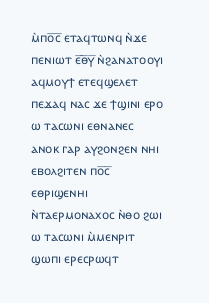ⲙ̀ⲡⲟ̅ⲥ̅ ⲉⲧⲁϥⲧⲱⲛϥ ⲛ̀ϫⲉ ⲡⲉⲛⲓⲱⲧ ⲉ̅ⲑ̅ⲩ̅ ⲛ̀ϩⲁⲛⲁⲧⲟⲟⲩⲓ ⲁϥⲙⲟⲩϯ ⲉⲧⲉϥϣⲉⲗⲉⲧ ⲡⲉϫⲁϥ ⲛⲁⲥ ϫⲉ ϯϣⲓⲛⲓ ⲉⲣⲟ ⲱ ⲧⲁⲥⲱⲛⲓ ⲉⲑⲛⲁⲛⲉⲥ ⲁⲛⲟⲕ ⲅⲁⲣ ⲁⲩϩⲟⲛϩⲉⲛ ⲛⲏⲓ ⲉⲃⲟⲗϩⲓⲧⲉⲛ ⲡⲟ̅ⲥ̅ ⲉⲑⲣⲓϣⲉⲛⲏⲓ ⲛ̀ⲧⲁⲉⲣⲙⲟⲛⲁⲭⲟⲥ ⲛ̀ⲑⲟ ϩⲱⲓ ⲱ ⲧⲁⲥⲱⲛⲓ ⲙ̀ⲙⲉⲛⲣⲓⲧ ϣⲱⲡⲓ ⲉⲣⲉⲥⲣⲱϥⲧ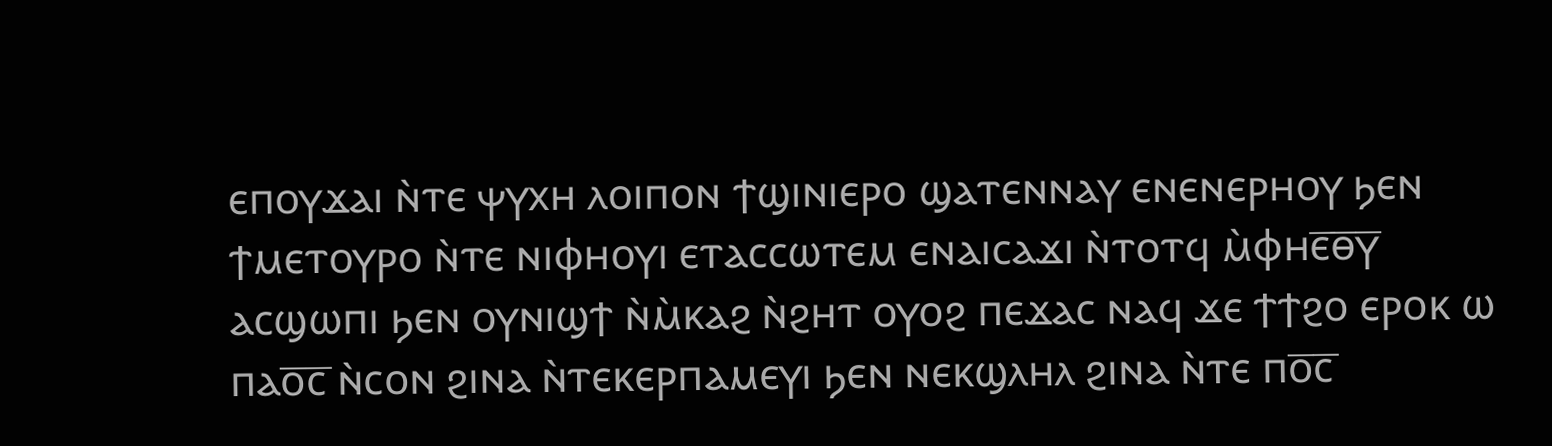ⲉⲡⲟⲩϫⲁⲓ ⲛ̀ⲧⲉ ⲯⲩⲭⲏ ⲗⲟⲓⲡⲟⲛ ϯϣⲓⲛⲓⲉⲣⲟ ϣⲁⲧⲉⲛⲛⲁⲩ ⲉⲛⲉⲛⲉⲣⲏⲟⲩ ϧⲉⲛ ϯⲙⲉⲧⲟⲩⲣⲟ ⲛ̀ⲧⲉ ⲛⲓⲫⲏⲟⲩⲓ ⲉⲧⲁⲥⲥⲱⲧⲉⲙ ⲉⲛⲁⲓⲥⲁϫⲓ ⲛ̀ⲧⲟⲧϥ ⲙ̀ⲫⲏⲉ̅ⲑ̅ⲩ̅ ⲁⲥϣⲱⲡⲓ ϧⲉⲛ ⲟⲩⲛⲓϣϯ ⲛ̀ⲙ̀ⲕⲁϩ ⲛ̀ϩⲏⲧ ⲟⲩⲟϩ ⲡⲉϫⲁⲥ ⲛⲁϥ ϫⲉ ϯϯϩⲟ ⲉⲣⲟⲕ ⲱ ⲡⲁⲟ̅ⲥ̅ ⲛ̀ⲥⲟⲛ ϩⲓⲛⲁ ⲛ̀ⲧⲉⲕⲉⲣⲡⲁⲙⲉⲩⲓ ϧⲉⲛ ⲛⲉⲕϣⲗⲏⲗ ϩⲓⲛⲁ ⲛ̀ⲧⲉ ⲡⲟ̅ⲥ̅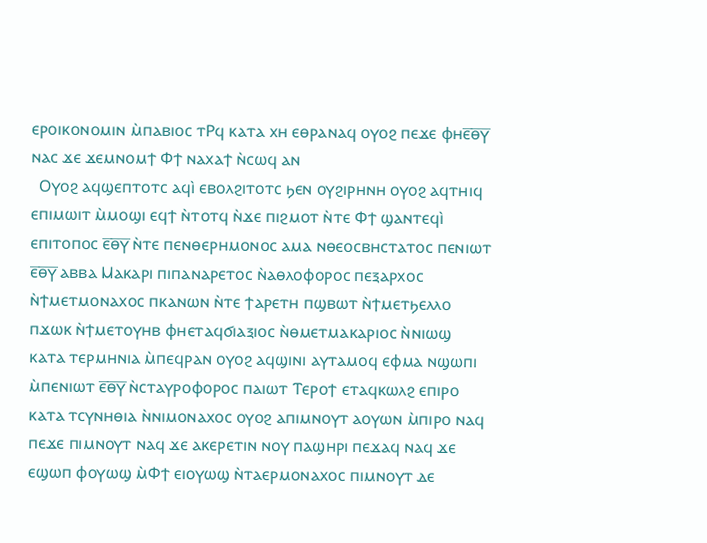ⲉⲣⲟⲓⲕⲟⲛⲟⲙⲓⲛ ⲙ̀ⲡⲁⲃⲓⲟⲥ ⲧⲢϥ ⲕⲁⲧⲁ ⲭⲏ ⲉⲑⲣⲁⲛⲁϥ ⲟⲩⲟϩ ⲡⲉϫⲉ ⲫⲏⲉ̅ⲑ̅ⲩ̅ ⲛⲁⲥ ϫⲉ ϫⲉⲙⲛⲟⲙϯ Ⲫϯ ⲛⲁⲭⲁϯ ⲛ̀ⲥⲱϥ ⲁⲛ
  Ⲟⲩⲟϩ ⲁϥϣⲉⲡⲧⲟⲧⲥ ⲁϥⲓ̀ ⲉⲃⲟⲗϩⲓⲧⲟⲧⲥ ϧⲉⲛ ⲟⲩϩⲓⲣⲏⲛⲏ ⲟⲩⲟϩ ⲁϥⲧⲏⲓϥ ⲉⲡⲓⲙⲱⲓⲧ ⲙ̀ⲙⲟϣⲓ ⲉϥϯ ⲛ̀ⲧⲟⲧϥ ⲛ̀ϫⲉ ⲡⲓϩⲙⲟⲧ ⲛ̀ⲧⲉ Ⲫϯ ϣⲁⲛⲧⲉϥⲓ̀ ⲉⲡⲓⲧⲟⲡⲟⲥ ⲉ̅ⲑ̅ⲩ̅ ⲛ̀ⲧⲉ ⲡⲉⲛⲑⲉⲣⲏⲙⲟⲛⲟⲥ ⲁⲙⲁ ⲛⲑⲉⲟⲥⲃⲏⲥⲧⲁⲧⲟⲥ ⲡⲉⲛⲓⲱⲧ ⲉ̅ⲑ̅ⲩ̅ ⲁⲃⲃⲁ Ⲙⲁⲕⲁⲣⲓ ⲡⲓⲡⲁⲛⲁⲣⲉⲧⲟⲥ ⲛ̀ⲁⲑⲗⲟⲫⲟⲣⲟⲥ ⲡⲉⲝⲁⲣⲭⲟⲥ ⲛ̀ϯⲙⲉⲧⲙⲟⲛⲁⲭⲟⲥ ⲡⲕⲁⲛⲱⲛ ⲛ̀ⲧⲉ ϯⲁⲣⲉⲧⲏ ⲡϣⲃⲱⲧ ⲛ̀ϯⲙⲉⲧϧⲉⲗⲗⲟ ⲡϫⲱⲕ ⲛ̀ϯⲙⲉⲧⲟⲩⲏⲃ ⲫⲏⲉⲧⲁϥϭⲓⲁⲝⲓⲟⲥ ⲛ̀ⲑⲙⲉⲧⲙⲁⲕⲁⲣⲓⲟⲥ ⲛ̀ⲛⲓⲱϣ ⲕⲁⲧⲁ ⲧⲉⲣⲙⲏⲛⲓⲁ ⲙ̀ⲡⲉϥⲣⲁⲛ ⲟⲩⲟϩ ⲁϥϣⲓⲛⲓ ⲁⲩⲧⲁⲙⲟϥ ⲉⲫⲙⲁ ⲛϣⲱⲡⲓ ⲙ̀ⲡⲉⲛⲓⲱⲧ ⲉ̅ⲑ̅ⲩ̅ ⲛ̀ⲥⲧⲁⲩⲣⲟⲫⲟⲣⲟⲥ ⲡⲁⲓⲱⲧ Ⲧⲉⲣⲟϯ ⲉⲧⲁϥⲕⲱⲗϩ ⲉⲡⲓⲣⲟ ⲕⲁⲧⲁ ⲧⲥⲩⲛⲏⲑⲓⲁ ⲛ̀ⲛⲓⲙⲟⲛⲁⲭⲟⲥ ⲟⲩⲟϩ ⲁⲡⲓⲙⲛⲟⲩⲧ ⲁⲟⲩⲱⲛ ⲙ̀ⲡⲓⲣⲟ ⲛⲁϥ ⲡⲉϫⲉ ⲡⲓⲙⲛⲟⲩⲧ ⲛⲁϥ ϫⲉ ⲁⲕⲉⲣⲉⲧⲓⲛ ⲛⲟⲩ ⲡⲁϣⲏⲣⲓ ⲡⲉϫⲁϥ ⲛⲁϥ ϫⲉ ⲉϣⲱⲡ ⲫⲟⲩⲱϣ ⲙ̀Ⲫϯ ⲉⲓⲟⲩⲱϣ ⲛ̀ⲧⲁⲉⲣⲙⲟⲛⲁⲭⲟⲥ ⲡⲓⲙⲛⲟⲩⲧ ⲇⲉ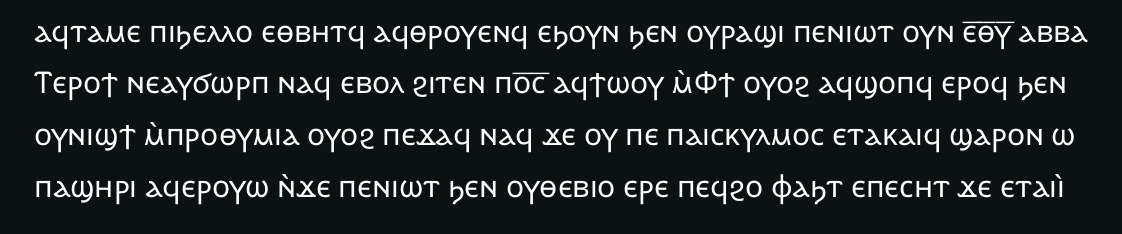ⲁϥⲧⲁⲙⲉ ⲡⲓϧⲉⲗⲗⲟ ⲉⲑⲃⲏⲧϥ ⲁϥⲑⲣⲟⲩⲉⲛϥ ⲉϧⲟⲩⲛ ϧⲉⲛ ⲟⲩⲣⲁϣⲓ ⲡⲉⲛⲓⲱⲧ ⲟⲩⲛ ⲉ̅ⲑ̅ⲩ̅ ⲁⲃⲃⲁ Ⲧⲉⲣⲟϯ ⲛⲉⲁⲩϭⲱⲣⲡ ⲛⲁϥ ⲉⲃⲟⲗ ϩⲓⲧⲉⲛ ⲡⲟ̅ⲥ̅ ⲁϥϯⲱⲟⲩ ⲙ̀Ⲫϯ ⲟⲩⲟϩ ⲁϥϣⲟⲡϥ ⲉⲣⲟϥ ϧⲉⲛ ⲟⲩⲛⲓϣϯ ⲙ̀ⲡⲣⲟⲑⲩⲙⲓⲁ ⲟⲩⲟϩ ⲡⲉϫⲁϥ ⲛⲁϥ ϫⲉ ⲟⲩ ⲡⲉ ⲡⲁⲓⲥⲕⲩⲗⲙⲟⲥ ⲉⲧⲁⲕⲁⲓϥ ϣⲁⲣⲟⲛ ⲱ ⲡⲁϣⲏⲣⲓ ⲁϥⲉⲣⲟⲩⲱ ⲛ̀ϫⲉ ⲡⲉⲛⲓⲱⲧ ϧⲉⲛ ⲟⲩⲑⲉⲃⲓⲟ ⲉⲣⲉ ⲡⲉϥϩⲟ ⲫⲁϧⲧ ⲉⲡⲉⲥⲏⲧ ϫⲉ ⲉⲧⲁⲓⲓ̀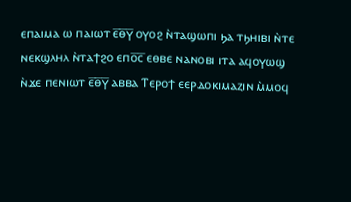ⲉⲡⲁⲓⲙⲁ ⲱ ⲡⲁⲓⲱⲧ ⲉ̅ⲑ̅ⲩ̅ ⲟⲩⲟϩ ⲛ̀ⲧⲁϣⲱⲡⲓ ϧⲁ ⲧϧⲏⲓⲃⲓ ⲛ̀ⲧⲉ ⲛⲉⲕϣⲗⲏⲗ ⲛ̀ⲧⲁϯϩⲟ ⲉⲡⲟ̅ⲥ̅ ⲉⲑⲃⲉ ⲛⲁⲛⲟⲃⲓ ⲓⲧⲁ ⲁϥⲟⲩⲱϣ ⲛ̀ϫⲉ ⲡⲉⲛⲓⲱⲧ ⲉ̅ⲑ̅ⲩ̅ ⲁⲃⲃⲁ Ⲧⲉⲣⲟϯ ⲉⲉⲣⲇⲟⲕⲓⲙⲁⲍⲓⲛ ⲙ̀ⲙⲟϥ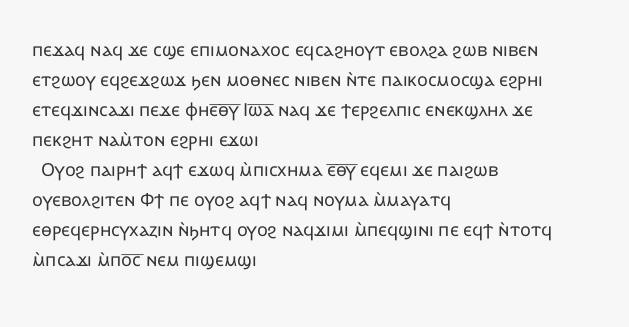ⲡⲉϫⲁϥ ⲛⲁϥ ϫⲉ ⲥϣⲉ ⲉⲡⲓⲙⲟⲛⲁⲭⲟⲥ ⲉϥⲥⲁϩⲏⲟⲩⲧ ⲉⲃⲟⲗϩⲁ ϩⲱⲃ ⲛⲓⲃⲉⲛ ⲉⲧϩⲱⲟⲩ ⲉϥϩⲉϫϩⲱϫ ϧⲉⲛ ⲙⲟⲑⲛⲉⲥ ⲛⲓⲃⲉⲛ ⲛ̀ⲧⲉ ⲡⲁⲓⲕⲟⲥⲙⲟⲥϣⲁ ⲉϩⲣⲏⲓ ⲉⲧⲉϥϫⲓⲛⲥⲁϫⲓ ⲡⲉϫⲉ ⲫⲏⲉ̅ⲑ̅ⲩ̅ Ⲓⲱ̅ⲁ̅ ⲛⲁϥ ϫⲉ ϯⲉⲣϩⲉⲗⲡⲓⲥ ⲉⲛⲉⲕϣⲗⲏⲗ ϫⲉ ⲡⲉⲕϩⲏⲧ ⲛⲁⲙ̀ⲧⲟⲛ ⲉϩⲣⲏⲓ ⲉϫⲱⲓ
  Ⲟⲩⲟϩ ⲡⲁⲓⲣⲏϯ ⲁϥϯ ⲉϫⲱϥ ⲙ̀ⲡⲓⲥⲭⲏⲙⲁ ⲉ̅ⲑ̅ⲩ̅ ⲉϥⲉⲙⲓ ϫⲉ ⲡⲁⲓϩⲱⲃ ⲟⲩⲉⲃⲟⲗϩⲓⲧⲉⲛ Ⲫϯ ⲡⲉ ⲟⲩⲟϩ ⲁϥϯ ⲛⲁϥ ⲛⲟⲩⲙⲁ ⲙ̀ⲙⲁⲩⲁⲧϥ ⲉⲑⲣⲉϥⲉⲣⲏⲥⲩⲭⲁⲍⲓⲛ ⲛ̀ϧⲏⲧϥ ⲟⲩⲟϩ ⲛⲁϥϫⲓⲙⲓ ⲙ̀ⲡⲉϥϣⲓⲛⲓ ⲡⲉ ⲉϥϯ ⲛ̀ⲧⲟⲧϥ ⲙ̀ⲡⲥⲁϫⲓ ⲙ̀ⲡⲟ̅ⲥ̅ ⲛⲉⲙ ⲡⲓϣⲉⲙϣⲓ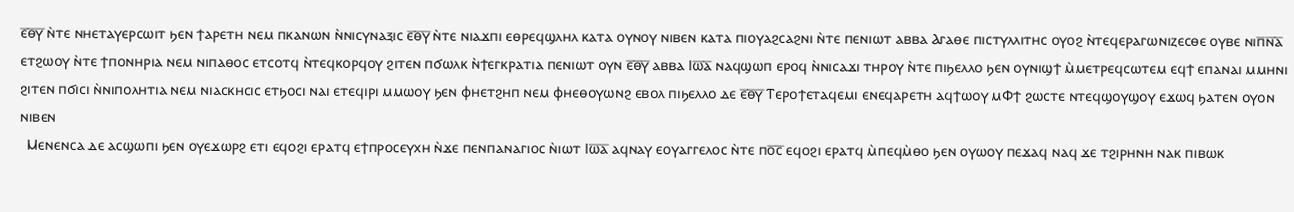ⲉ̅ⲑ̅ⲩ̅ ⲛ̀ⲧⲉ ⲛⲏⲉⲧⲁⲩⲉⲣⲥⲱⲓⲧ ϧⲉⲛ ϯⲁⲣⲉⲧⲏ ⲛⲉⲙ ⲡⲕⲁⲛⲱⲛ ⲛ̀ⲛⲓⲥⲩⲛⲁⲝⲓⲥ ⲉ̅ⲑ̅ⲩ̅ ⲛ̀ⲧⲉ ⲛⲓⲁϫⲡⲓ ⲉⲑⲣⲉϥϣⲗⲏⲗ ⲕⲁⲧⲁ ⲟⲩⲛⲟⲩ ⲛⲓⲃⲉⲛ ⲕⲁⲧⲁ ⲡⲓⲟⲩⲁϩⲥⲁϩⲛⲓ ⲛ̀ⲧⲉ ⲡⲉⲛⲓⲱⲧ ⲁⲃⲃⲁ Ⲁⲅⲁⲑⲉ ⲡⲓⲥⲧⲩⲗⲗⲓⲧⲏⲥ ⲟⲩⲟϩ ⲛ̀ⲧⲉϥⲉⲣⲁⲅⲱⲛⲓⲍⲉⲥⲑⲉ ⲟⲩⲃⲉ ⲛⲓⲡ̅ⲛ̅ⲁ̅ ⲉⲧϩⲱⲟⲩ ⲛ̀ⲧⲉ ϯⲡⲟⲛⲏⲣⲓⲁ ⲛⲉⲙ ⲛⲓⲡⲁⲑⲟⲥ ⲉⲧⲥⲟⲧϥ ⲛ̀ⲧⲉϥⲕⲟⲣϥⲟⲩ ϩⲓⲧⲉⲛ ⲡϭⲱⲗⲕ ⲛ̀ϯⲉⲅⲕⲣⲁⲧⲓⲁ ⲡⲉⲛⲓⲱⲧ ⲟⲩⲛ ⲉ̅ⲑ̅ⲩ̅ ⲁⲃⲃⲁ Ⲓⲱ̅ⲁ̅ ⲛⲁϥϣⲱⲡ ⲉⲣⲟϥ ⲛ̀ⲛⲓⲥⲁϫⲓ ⲧⲏⲣⲟⲩ ⲛ̀ⲧⲉ ⲡⲓϧⲉⲗⲗⲟ ϧⲉⲛ ⲟⲩⲛⲓϣϯ ⲙ̀ⲙⲉⲧⲣⲉϥⲥⲱⲧⲉⲙ ⲉϥϯ ⲉⲡⲁⲛⲁⲓ ⲙⲙⲏⲛⲓ ϩⲓⲧⲉⲛ ⲡϭⲓⲥⲓ ⲛ̀ⲛⲓⲡⲟⲗⲏⲧⲓⲁ ⲛⲉⲙ ⲛⲓⲁⲥⲕⲏⲥⲓⲥ ⲉⲧϧⲟⲥⲓ ⲛⲁⲓ ⲉⲧⲉϥⲓⲣⲓ ⲙⲙⲱⲟⲩ ϧⲉⲛ ⲫⲏⲉⲧϩⲏⲡ ⲛⲉⲙ ⲫⲏⲉⲑⲟⲩⲱⲛϩ ⲉⲃⲟⲗ ⲡⲓϧⲉⲗⲗⲟ ⲇⲉ ⲉ̅ⲑ̅ⲩ̅ Ⲧⲉⲣⲟϯⲉⲧⲁϥⲉⲙⲓ ⲉⲛⲉϥⲁⲣⲉⲧⲏ ⲁϥϯⲱⲟⲩ ⲙⲪϯ ϩⲱⲥⲧⲉ ⲛⲧⲉϥϣⲟⲩϣⲟⲩ ⲉϫⲱϥ ϧⲁⲧⲉⲛ ⲟⲩⲟⲛ ⲛⲓⲃⲉⲛ
  Ⲙⲉⲛⲉⲛⲥⲁ ⲇⲉ ⲁⲥϣⲱⲡⲓ ϧⲉⲛ ⲟⲩⲉϫⲱⲣϩ ⲉⲧⲓ ⲉϥⲟϩⲓ ⲉⲣⲁⲧϥ ⲉϯⲡⲣⲟⲥⲉⲩⲭⲏ ⲛ̀ϫⲉ ⲡⲉⲛⲡⲁⲛⲁⲅⲓⲟⲥ ⲛ̀ⲓⲱⲧ Ⲓⲱ̅ⲁ̅ ⲁϥⲛⲁⲩ ⲉⲟⲩⲁⲅⲅⲉⲗⲟⲥ ⲛ̀ⲧⲉ ⲡⲟ̅ⲥ̅ ⲉϥⲟϩⲓ ⲉⲣⲁⲧϥ ⲙ̀ⲡⲉϥⲙ̀ⲑⲟ ϧⲉⲛ ⲟⲩⲱⲟⲩ ⲡⲉϫⲁϥ ⲛⲁϥ ϫⲉ ⲧϩⲓⲣⲏⲛⲏ ⲛⲁⲕ ⲡⲓⲃⲱⲕ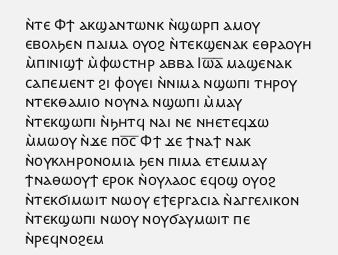ⲛ̀ⲧⲉ Ⲫϯ ⲁⲕϣⲁⲛⲧⲱⲛⲕ ⲛ̀ϣⲱⲣⲡ ⲁⲙⲟⲩ ⲉⲃⲟⲗϧⲉⲛ ⲡⲁⲓⲙⲁ ⲟⲩⲟϩ ⲛ̀ⲧⲉⲕϣⲉⲛⲁⲕ ⲉⲑⲣⲁⲟⲩⲏ ⲙ̀ⲡⲓⲛⲓϣϯ ⲙ̀ⲫⲱⲥⲧⲏⲣ ⲁⲃⲃⲁ Ⲓⲱ̅ⲁ̅ ⲙⲁϣⲉⲛⲁⲕ ⲥⲁⲡⲉⲙⲉⲛⲧ ϩⲓ ⲫⲟⲩⲉⲓ ⲛ̀ⲛⲓⲙⲁ ⲛϣⲱⲡⲓ ⲧⲏⲣⲟⲩ ⲛⲧⲉⲕⲑⲁⲙⲓⲟ ⲛⲟⲩⲛⲁ ⲛϣⲱⲡⲓ ⲙ̀ⲙⲁⲩ ⲛ̀ⲧⲉⲕϣⲱⲡⲓ ⲛ̀ϧⲏⲧϥ ⲛⲁⲓ ⲛⲉ ⲛⲏⲉⲧⲉϥϫⲱ ⲙ̀ⲙⲱⲟⲩ ⲛ̀ϫⲉ ⲡⲟ̅ⲥ̅ Ⲫϯ ϫⲉ ϯⲛⲁϯ ⲛⲁⲕ ⲛ̀ⲟⲩⲕⲗⲏⲣⲟⲛⲟⲙⲓⲁ ϧⲉⲛ ⲡⲓⲙⲁ ⲉⲧⲉⲙⲙⲁⲩ ϯⲛⲁⲑⲱⲟⲩϯ ⲉⲣⲟⲕ ⲛ̀ⲟⲩⲗⲁⲟⲥ ⲉϥⲟϣ ⲟⲩⲟϩ ⲛ̀ⲧⲉⲕϭⲓⲙⲱⲓⲧ ⲛⲱⲟⲩ ⲉϯⲉⲣⲅⲁⲥⲓⲁ ⲛ̀ⲁⲅⲅⲉⲗⲓⲕⲟⲛ ⲛ̀ⲧⲉⲕϣⲱⲡⲓ ⲛⲱⲟⲩ ⲛⲟⲩϭⲁⲩⲙⲱⲓⲧ ⲡⲉ ⲛ̀ⲣⲉϥⲛⲟϩⲉⲙ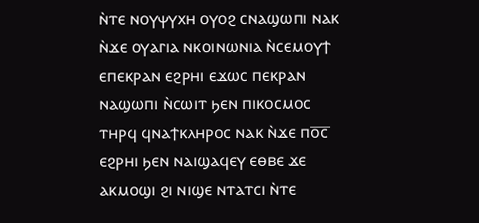ⲛ̀ⲧⲉ ⲛⲟⲩⲯⲩⲭⲏ ⲟⲩⲟϩ ⲥⲛⲁϣⲱⲡⲓ ⲛⲁⲕ ⲛ̀ϫⲉ ⲟⲩⲁⲅⲓⲁ ⲛⲕⲟⲓⲛⲱⲛⲓⲁ ⲛ̀ⲥⲉⲙⲟⲩϯ ⲉⲡⲉⲕⲣⲁⲛ ⲉϩⲣⲏⲓ ⲉϫⲱⲥ ⲡⲉⲕⲣⲁⲛ ⲛⲁϣⲱⲡⲓ ⲛ̀ⲥⲱⲓⲧ ϧⲉⲛ ⲡⲓⲕⲟⲥⲙⲟⲥ ⲧⲏⲣϥ ϥⲛⲁϯⲕⲗⲏⲣⲟⲥ ⲛⲁⲕ ⲛ̀ϫⲉ ⲡⲟ̅ⲥ̅ ⲉϩⲣⲏⲓ ϧⲉⲛ ⲛⲁⲓϣⲁϥⲉⲩ ⲉⲑⲃⲉ ϫⲉ ⲁⲕⲙⲟϣⲓ ϩⲓ ⲛⲓϣⲉ ⲛⲧⲁⲧⲥⲓ ⲛ̀ⲧⲉ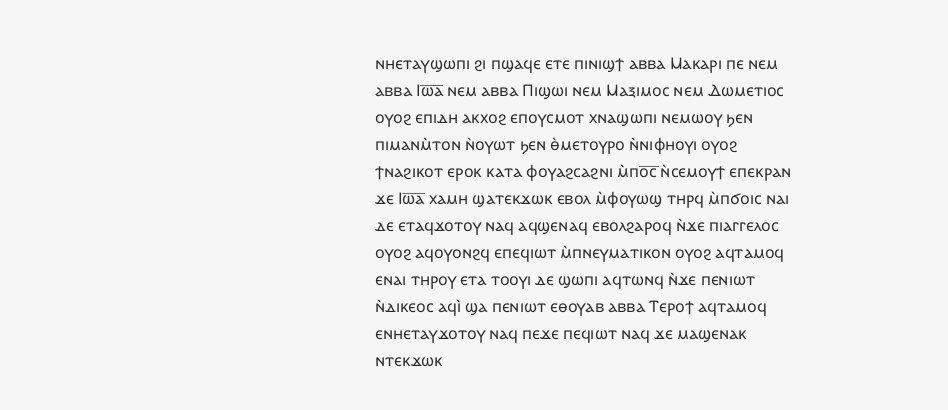ⲛⲏⲉⲧⲁⲩϣⲱⲡⲓ ϩⲓ ⲡϣⲁϥⲉ ⲉⲧⲉ ⲡⲓⲛⲓϣϯ ⲁⲃⲃⲁ Ⲙⲁⲕⲁⲣⲓ ⲡⲉ ⲛⲉⲙ ⲁⲃⲃⲁ Ⲓⲱ̅ⲁ̅ ⲛⲉⲙ ⲁⲃⲃⲁ Ⲡⲓϣⲱⲓ ⲛⲉⲙ Ⲙⲁⲝⲓⲙⲟⲥ ⲛⲉⲙ Ⲇⲱⲙⲉⲧⲓⲟⲥ ⲟⲩⲟϩ ⲉⲡⲓⲇⲏ ⲁⲕⲭⲟϩ ⲉⲡⲟⲩⲥⲙⲟⲧ ⲭⲛⲁϣⲱⲡⲓ ⲛⲉⲙⲱⲟⲩ ϧⲉⲛ ⲡⲓⲙⲁⲛⲙ̀ⲧⲟⲛ ⲛ̀ⲟⲩⲱⲧ ϧⲉⲛ ⲑ̀ⲙⲉⲧⲟⲩⲣⲟ ⲛ̀ⲛⲓⲫⲏⲟⲩⲓ ⲟⲩⲟϩ ϯⲛⲁϩⲓⲕⲟⲧ ⲉⲣⲟⲕ ⲕⲁⲧⲁ ⲫⲟⲩⲁϩⲥⲁϩⲛⲓ ⲙ̀ⲡⲟ̅ⲥ̅ ⲛ̀ⲥⲉⲙⲟⲩϯ ⲉⲡⲉⲕⲣⲁⲛ ϫⲉ Ⲓⲱ̅ⲁ̅ ⲭⲁⲙⲏ ϣⲁⲧⲉⲕϫⲱⲕ ⲉⲃⲟⲗ ⲙ̀ⲫⲟⲩⲱϣ ⲧⲏⲣϥ ⲙ̀ⲡϭⲟⲓⲥ ⲛⲁⲓ ⲇⲉ ⲉⲧⲁϥϫⲟⲧⲟⲩ ⲛⲁϥ ⲁϥϣⲉⲛⲁϥ ⲉⲃⲟⲗϩⲁⲣⲟϥ ⲛ̀ϫⲉ ⲡⲓⲁⲅⲅⲉⲗⲟⲥ ⲟⲩⲟϩ ⲁϥⲟⲩⲟⲛϩϥ ⲉⲡⲉϥⲓⲱⲧ ⲙ̀ⲡⲛⲉⲩⲙⲁⲧⲓⲕⲟⲛ ⲟⲩⲟϩ ⲁϥⲧⲁⲙⲟϥ ⲉⲛⲁⲓ ⲧⲏⲣⲟⲩ ⲉⲧⲁ ⲧⲟⲟⲩⲓ ⲇⲉ ϣⲱⲡⲓ ⲁϥⲧⲱⲛϥ ⲛ̀ϫⲉ ⲡⲉⲛⲓⲱⲧ ⲛ̀ⲇⲓⲕⲉⲟⲥ ⲁϥⲓ̀ ϣⲁ ⲡⲉⲛⲓⲱⲧ ⲉⲑⲟⲩⲁⲃ ⲁⲃⲃⲁ Ⲧⲉⲣⲟϯ ⲁϥⲧⲁⲙⲟϥ ⲉⲛⲏⲉⲧⲁⲩϫⲟⲧⲟⲩ ⲛⲁϥ ⲡⲉϫⲉ ⲡⲉϥⲓⲱⲧ ⲛⲁϥ ϫⲉ ⲙⲁϣⲉⲛⲁⲕ ⲛⲧⲉⲕϫⲱⲕ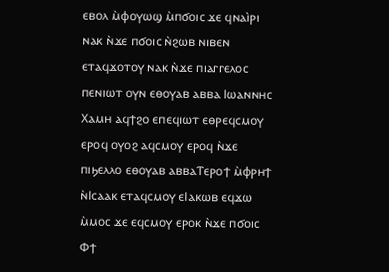ⲉⲃⲟⲗ ⲙ̀ⲫⲟⲩⲱϣ ⲙ̀ⲡϭⲟⲓⲥ ϫⲉ ϥⲛⲁⲓ̀ⲣⲓ ⲛⲁⲕ ⲛ̀ϫⲉ ⲡϭⲟⲓⲥ ⲛ̀ϩⲱⲃ ⲛⲓⲃⲉⲛ ⲉⲧⲁϥϫⲟⲧⲟⲩ ⲛⲁⲕ ⲛ̀ϫⲉ ⲡⲓⲁⲅⲅⲉⲗⲟⲥ ⲡⲉⲛⲓⲱⲧ ⲟⲩⲛ ⲉⲑⲟⲩⲁⲃ ⲁⲃⲃⲁ Ⲓⲱⲁⲛⲛⲏⲥ Ⲭⲁⲙⲏ ⲁϥϯϩⲟ ⲉⲡⲉϥⲓⲱⲧ ⲉⲑⲣⲉϥⲥⲙⲟⲩ ⲉⲣⲟϥ ⲟⲩⲟϩ ⲁϥⲥⲙⲟⲩ ⲉⲣⲟϥ ⲛ̀ϫⲉ ⲡⲓϧⲉⲗⲗⲟ ⲉⲑⲟⲩⲁⲃ ⲁⲃⲃⲁⲦⲉⲣⲟϯ ⲙ̀ⲫⲣⲏϯ ⲛ̀Ⲓⲥⲁⲁⲕ ⲉⲧⲁϥⲥⲙⲟⲩ ⲉⲒⲁⲕⲱⲃ ⲉϥϫⲱ ⲙ̀ⲙⲟⲥ ϫⲉ ⲉϥⲥⲙⲟⲩ ⲉⲣⲟⲕ ⲛ̀ϫⲉ ⲡϭⲟⲓⲥ Ⲫϯ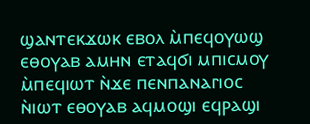ϣⲁⲛⲧⲉⲕϫⲱⲕ ⲉⲃⲟⲗ ⲙ̀ⲡⲉϥⲟⲩⲱϣ ⲉⲑⲟⲩⲁⲃ ⲁⲙⲏⲛ ⲉⲧⲁϥϭⲓ ⲙⲡⲓⲥⲙⲟⲩ ⲙ̀ⲡⲉϥⲓⲱⲧ ⲛ̀ϫⲉ ⲡⲉⲛⲡⲁⲛⲁⲅⲓⲟⲥ ⲛ̀ⲓⲱⲧ ⲉⲑⲟⲩⲁⲃ ⲁϥⲙⲟϣⲓ ⲉϥⲣⲁϣⲓ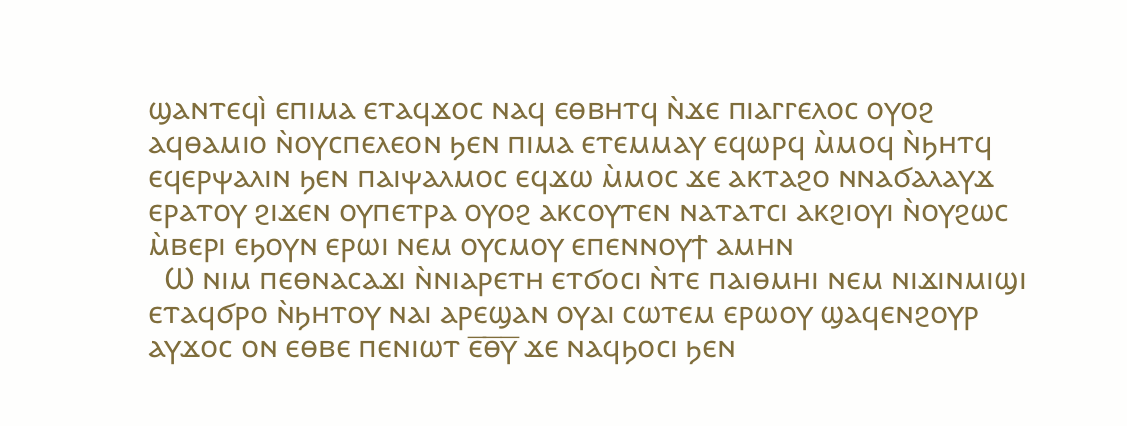ϣⲁⲛⲧⲉϥⲓ̀ ⲉⲡⲓⲙⲁ ⲉⲧⲁϥϫⲟⲥ ⲛⲁϥ ⲉⲑⲃⲏⲧϥ ⲛ̀ϫⲉ ⲡⲓⲁⲅⲅⲉⲗⲟⲥ ⲟⲩⲟϩ ⲁϥⲑⲁⲙⲓⲟ ⲛ̀ⲟⲩⲥⲡⲉⲗⲉⲟⲛ ϧⲉⲛ ⲡⲓⲙⲁ ⲉⲧⲉⲙⲙⲁⲩ ⲉϥⲱⲣϥ ⲙ̀ⲙⲟϥ ⲛ̀ϧⲏⲧϥ ⲉϥⲉⲣⲯⲁⲗⲓⲛ ϧⲉⲛ ⲡⲁⲓⲯⲁⲗⲙⲟⲥ ⲉϥϫⲱ ⲙ̀ⲙⲟⲥ ϫⲉ ⲁⲕⲧⲁϩⲟ ⲛⲛⲁϭⲁⲗⲁⲩϫ ⲉⲣⲁⲧⲟⲩ ϩⲓϫⲉⲛ ⲟⲩⲡⲉⲧⲣⲁ ⲟⲩⲟϩ ⲁⲕⲥⲟⲩⲧⲉⲛ ⲛⲁⲧⲁⲧⲥⲓ ⲁⲕϩⲓⲟⲩⲓ ⲛ̀ⲟⲩϩⲱⲥ ⲙ̀ⲃⲉⲣⲓ ⲉϧⲟⲩⲛ ⲉⲣⲱⲓ ⲛⲉⲙ ⲟⲩⲥⲙⲟⲩ ⲉⲡⲉⲛⲛⲟⲩϯ ⲁⲙⲏⲛ
  Ⲱ ⲛⲓⲙ ⲡⲉⲑⲛⲁⲥⲁϫⲓ ⲛ̀ⲛⲓⲁⲣⲉⲧⲏ ⲉⲧϭⲟⲥⲓ ⲛ̀ⲧⲉ ⲡⲁⲓⲑⲙⲏⲓ ⲛⲉⲙ ⲛⲓϫⲓⲛⲙⲓϣⲓ ⲉⲧⲁϥϭⲣⲟ ⲛ̀ϧⲏⲧⲟⲩ ⲛⲁⲓ ⲁⲣⲉϣⲁⲛ ⲟⲩⲁⲓ ⲥⲱⲧⲉⲙ ⲉⲣⲱⲟⲩ ϣⲁϥⲉⲛϩⲟⲩⲣ ⲁⲩϫⲟⲥ ⲟⲛ ⲉⲑⲃⲉ ⲡⲉⲛⲓⲱⲧ ⲉ̅ⲑ̅ⲩ̅ ϫⲉ ⲛⲁϥϧⲟⲥⲓ ϧⲉⲛ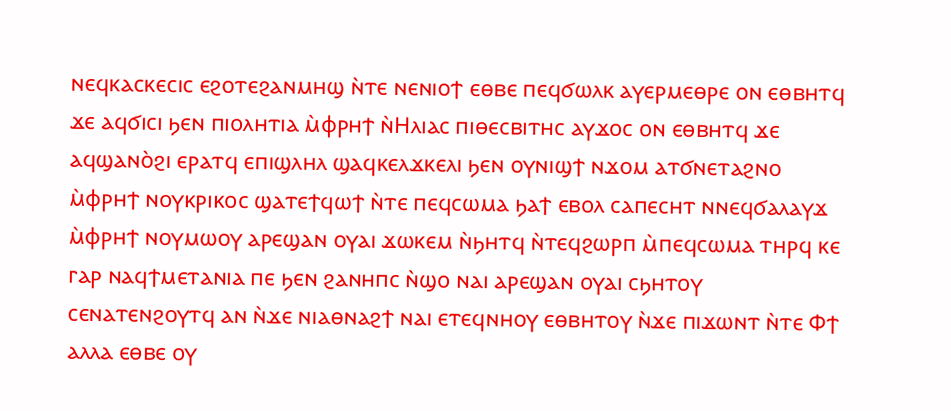ⲛⲉϥⲕⲁⲥⲕⲉⲥⲓⲥ ⲉϩⲟⲧⲉϩⲁⲛⲙⲏϣ ⲛ̀ⲧⲉ ⲛⲉⲛⲓⲟϯ ⲉⲑⲃⲉ ⲡⲉϥϭⲱⲗⲕ ⲁⲩⲉⲣⲙⲉⲑⲣⲉ ⲟⲛ ⲉⲑⲃⲏⲧϥ ϫⲉ ⲁϥϭⲓⲥⲓ ϧⲉⲛ ⲡⲓⲟⲗⲏⲧⲓⲁ ⲙ̀ⲫⲣⲏϯ ⲛ̀Ⲏⲗⲓⲁⲥ ⲡⲓⲑⲉⲥⲃⲓⲧⲏⲥ ⲁⲩϫⲟⲥ ⲟⲛ ⲉⲑⲃⲏⲧϥ ϫⲉ ⲁϥϣⲁⲛⲟ̀ϩⲓ ⲉⲣⲁⲧϥ ⲉⲡⲓϣⲗⲏⲗ ϣⲁϥⲕⲉⲗϫⲕⲉⲗⲓ ϧⲉⲛ ⲟⲩⲛⲓϣϯ ⲛϫⲟⲙ ⲁⲧϭⲛⲉⲧⲁϩⲛⲟ ⲙ̀ⲫⲣⲏϯ ⲛⲟⲩⲕⲣⲓⲕⲟⲥ ϣⲁⲧⲉϯϥⲱϯ ⲛ̀ⲧⲉ ⲡⲉϥⲥⲱⲙⲁ ϧⲁϯ ⲉⲃⲟⲗ ⲥⲁⲡⲉⲥⲏⲧ ⲛⲛⲉϥϭⲁⲗⲁⲩϫ ⲙ̀ⲫⲣⲏϯ ⲛⲟⲩⲙⲱⲟⲩ ⲁⲣⲉϣⲁⲛ ⲟⲩⲁⲓ ϫⲱⲕⲉⲙ ⲛ̀ϧⲏⲧϥ ⲛ̀ⲧⲉϥϩⲱⲣⲡ ⲙ̀ⲡⲉϥⲥⲱⲙⲁ ⲧⲏⲣϥ ⲕⲉ ⲅⲁⲣ ⲛⲁϥϯⲙⲉⲧⲁⲛⲓⲁ ⲡⲉ ϧⲉⲛ ϩⲁⲛⲏⲡⲥ ⲛ̀ϣⲟ ⲛⲁⲓ ⲁⲣⲉϣⲁⲛ ⲟⲩⲁⲓ ⲥϧⲏⲧⲟⲩ ⲥⲉⲛⲁⲧⲉⲛϩⲟⲩⲧϥ ⲁⲛ ⲛ̀ϫⲉ ⲛⲓⲁⲑⲛⲁϩϯ ⲛⲁⲓ ⲉⲧⲉϥⲛⲏⲟⲩ ⲉⲑⲃⲏⲧⲟⲩ ⲛ̀ϫⲉ ⲡⲓϫⲱⲛⲧ ⲛ̀ⲧⲉ Ⲫϯ ⲁⲗⲗⲁ ⲉⲑⲃⲉ ⲟⲩ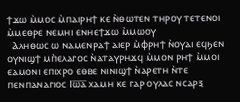ϯϫⲱ ⲙ̀ⲙⲟⲥ ⲙ̀ⲡⲁⲓⲣⲏϯ ⲕⲉ ⲛ̀ⲑⲱⲧⲉⲛ ⲧⲏⲣⲟⲩ ⲧⲉⲧⲉⲛⲟⲓ ⲙ̀ⲙⲉⲑⲣⲉ ⲛⲉⲙⲏⲓ ⲉⲛⲏⲉϯϫⲱ ⲙ̀ⲙⲱⲟⲩ
  Ⲁⲗⲏⲑⲱⲥ ⲱ ⲛⲁⲙⲉⲛⲣⲁϯ ⲁⲓⲉⲣ ⲙ̀ⲫⲣⲏϯ ⲛ̀ⲟⲩⲁⲓ ⲉϥϧⲉⲛ ⲟⲩⲛⲓϣϯ ⲙⲡ̀ⲉⲗⲁⲅⲟⲥ ⲛ̀ⲁⲧⲁⲩⲣⲏϫϥ ⲙ̀ⲙⲟⲛ ⲣⲏϯ ⲙ̀ⲙⲟⲓ ⲉⲁⲙⲟⲛⲓ ⲉⲡⲓⲭⲣⲟ ⲉⲑⲃⲉ ⲛⲓⲛⲓϣϯ ⲛ̀ⲁⲣⲉⲧⲏ ⲛ̀ⲧⲉ ⲡⲉⲛⲡⲁⲛⲁⲅⲓⲟⲥ Ⲓⲱ̅ⲁ̅ ⲭⲁⲙⲏ ⲕⲉ ⲅⲁⲣ ⲟⲩⲗⲁⲥ ⲛⲥⲁⲣⲝ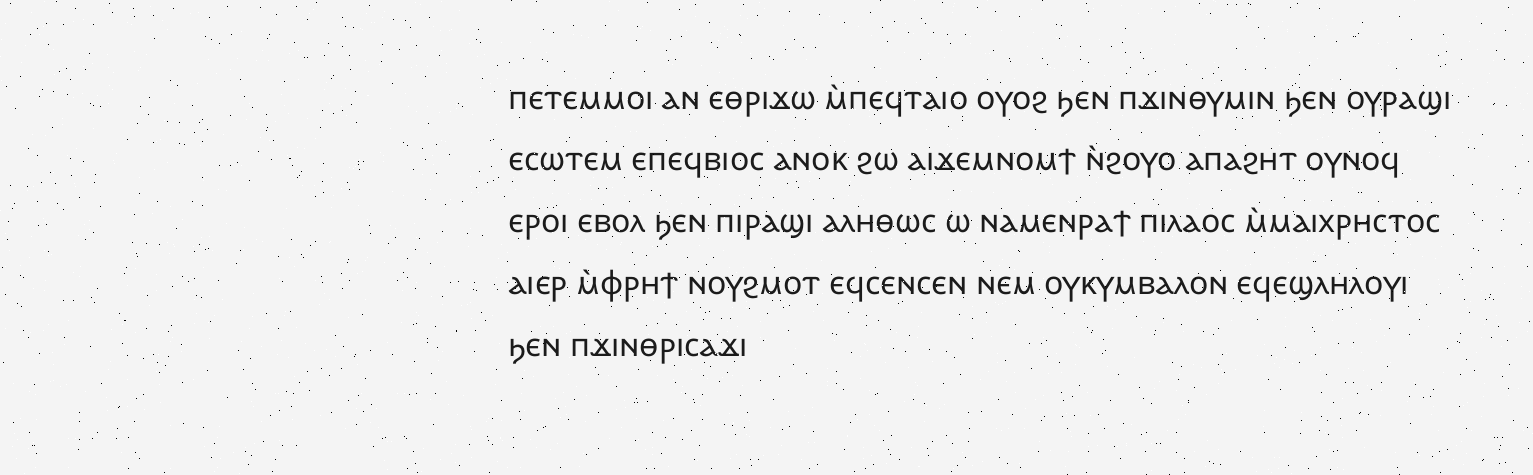ⲡⲉⲧⲉⲙⲙⲟⲓ ⲁⲛ ⲉⲑⲣⲓϫⲱ ⲙ̀ⲡⲉϥⲧⲁⲓⲟ ⲟⲩⲟϩ ϧⲉⲛ ⲡϫⲓⲛⲑⲩⲙⲓⲛ ϧⲉⲛ ⲟⲩⲣⲁϣⲓ ⲉⲥⲱⲧⲉⲙ ⲉⲡⲉϥⲃⲓⲟⲥ ⲁⲛⲟⲕ ϩⲱ ⲁⲓϫⲉⲙⲛⲟⲙϯ ⲛ̀ϩⲟⲩⲟ ⲁⲡⲁϩⲏⲧ ⲟⲩⲛⲟϥ ⲉⲣⲟⲓ ⲉⲃⲟⲗ ϧⲉⲛ ⲡⲓⲣⲁϣⲓ ⲁⲗⲏⲑⲱⲥ ⲱ ⲛⲁⲙⲉⲛⲣⲁϯ ⲡⲓⲗⲁⲟⲥ ⲙ̀ⲙⲁⲓⲭⲣⲏⲥⲧⲟⲥ ⲁⲓⲉⲣ ⲙ̀ⲫⲣⲏϯ ⲛⲟⲩϩⲙⲟⲧ ⲉϥⲥⲉⲛⲥⲉⲛ ⲛⲉⲙ ⲟⲩⲕⲩⲙⲃⲁⲗⲟⲛ ⲉϥⲉϣⲗⲏⲗⲟⲩⲓ ϧⲉⲛ ⲡϫⲓⲛⲑⲣⲓⲥⲁϫⲓ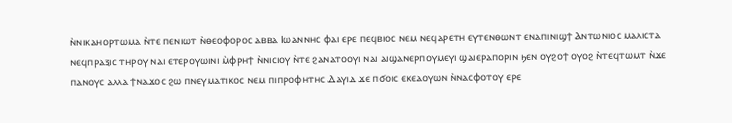ⲛ̀ⲛⲓⲕⲁⲏⲟⲣⲧⲱⲙⲁ ⲛ̀ⲧⲉ ⲡⲉⲛⲓⲱⲧ ⲛ̀ⲑⲉⲟⲫⲟⲣⲟⲥ ⲁⲃⲃⲁ Ⲓⲱⲁⲛⲛⲏⲥ ⲫⲁⲓ ⲉⲣⲉ ⲡⲉϥⲃⲓⲟⲥ ⲛⲉⲙ ⲛⲉϥⲁⲣⲉⲧⲏ ⲉⲩⲧⲉⲛⲑⲱⲛⲧ ⲉⲛⲁⲡⲓⲛⲓϣϯ Ⲁⲛⲧⲱⲛⲓⲟⲥ ⲙⲁⲗⲓⲥⲧⲁ ⲛⲉϥⲡⲣⲁⲝⲓⲥ ⲧⲏⲣⲟⲩ ⲛⲁⲓ ⲉⲧⲉⲣⲟⲩⲱⲓⲛⲓ ⲙ̀ⲫⲣⲏϯ ⲛ̀ⲛⲓⲥⲓⲟⲩ ⲛ̀ⲧⲉ ϩⲁⲛⲁⲧⲟⲟⲩⲓ ⲛⲁⲓ ⲁⲓϣⲁⲛⲉⲣⲡⲟⲩⲙⲉⲩⲓ ϣⲁⲓⲉⲣⲁⲡⲟⲣⲓⲛ ϧⲉⲛ ⲟⲩϩⲟϯ ⲟⲩⲟϩ ⲛ̀ⲧⲉϥⲧⲱⲙⲧ ⲛ̀ϫⲉ ⲡⲁⲛⲟⲩⲥ ⲁⲗⲗⲁ ϯⲛⲁϫⲟⲥ ϩⲱ ⲡⲛⲉⲩⲙⲁⲧⲓⲕⲟⲥ ⲛⲉⲙ ⲡⲓⲡⲣⲟⲫⲏⲧⲏⲥ Ⲇⲁⲩⲓⲇ ϫⲉ ⲡϭⲟⲓⲥ ⲉⲕⲉⲁⲟⲩⲱⲛ ⲛ̀ⲛⲁⲥⲫⲟⲧⲟⲩ ⲉⲣⲉ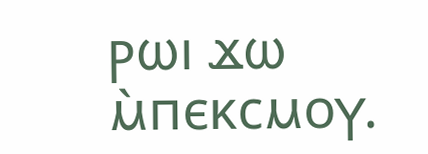ⲣⲱⲓ ϫⲱ ⲙ̀ⲡⲉⲕⲥⲙⲟⲩ.